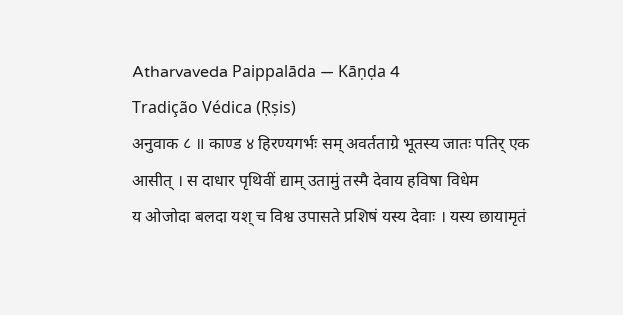Atharvaveda Paippalāda — Kāṇḍa 4
Tradição Védica (Ṛṣis)
अनुवाक ८ ॥ काण्ड ४ हिरण्यगर्भः सम् अवर्तताग्रे भूतस्य जातः पतिर् एक आसीत् । स दाधार पृथिवीं द्याम् उतामुं तस्मै देवाय हविषा विधेम
य ओजोदा बलदा यश् च विश्व उपासते प्रशिषं यस्य देवाः । यस्य छायामृतं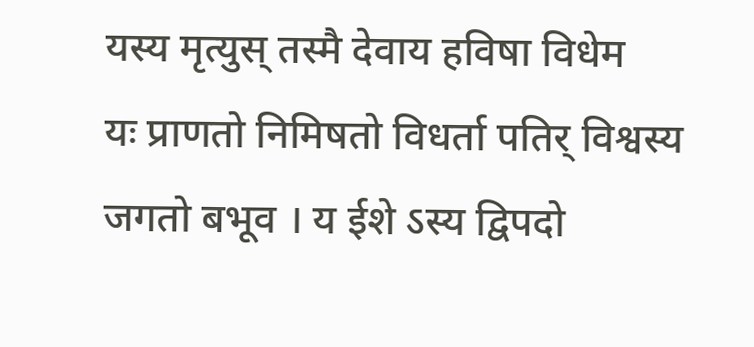यस्य मृत्युस् तस्मै देवाय हविषा विधेम
यः प्राणतो निमिषतो विधर्ता पतिर् विश्वस्य जगतो बभूव । य ईशे ऽस्य द्विपदो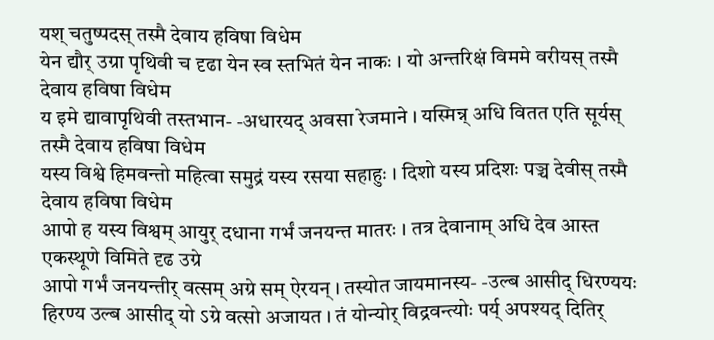यश् चतुष्पदस् तस्मै देवाय हविषा विधेम
येन द्यौर् उग्रा पृथिवी च दृढा येन स्व स्तभितं येन नाकः । यो अन्तरिक्षं विममे वरीयस् तस्मै देवाय हविषा विधेम
य इमे द्यावापृथिवी तस्तभान- -अधारयद् अवसा रेजमाने । यस्मिन्न् अधि वितत एति सूर्यस् तस्मै देवाय हविषा विधेम
यस्य विश्वे हिमवन्तो महित्वा समुद्रं यस्य रसया सहाहुः । दिशो यस्य प्रदिशः पञ्च देवीस् तस्मै देवाय हविषा विधेम
आपो ह यस्य विश्वम् आयुर् दधाना गर्भं जनयन्त मातरः । तत्र देवानाम् अधि देव आस्त एकस्थूणे विमिते दृढ उग्रे
आपो गर्भं जनयन्तीर् वत्सम् अग्रे सम् ऐरयन् । तस्योत जायमानस्य- -उल्ब आसीद् धिरण्ययः
हिरण्य उल्ब आसीद् यो ऽग्रे वत्सो अजायत । तं योन्योर् विद्रवन्त्योः पर्य् अपश्यद् दितिर्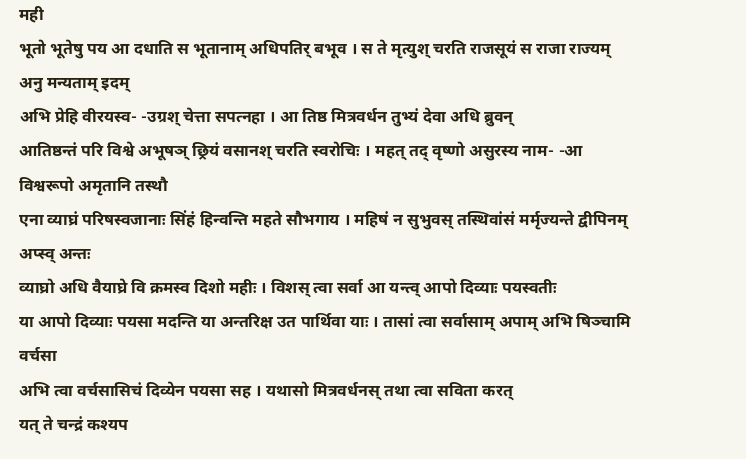मही
भूतो भूतेषु पय आ दधाति स भूतानाम् अधिपतिर् बभूव । स ते मृत्युश् चरति राजसूयं स राजा राज्यम् अनु मन्यताम् इदम्
अभि प्रेहि वीरयस्व- -उग्रश् चेत्ता सपत्नहा । आ तिष्ठ मित्रवर्धन तुभ्यं देवा अधि ब्रुवन्
आतिष्ठन्तं परि विश्वे अभूषञ् छ्रियं वसानश् चरति स्वरोचिः । महत् तद् वृष्णो असुरस्य नाम- -आ विश्वरूपो अमृतानि तस्थौ
एना व्याघ्रं परिषस्वजानाः सिंहं हिन्वन्ति महते सौभगाय । महिषं न सुभुवस् तस्थिवांसं मर्मृज्यन्ते द्वीपिनम् अप्स्व् अन्तः
व्याघ्रो अधि वैयाघ्रे वि क्रमस्व दिशो महीः । विशस् त्वा सर्वा आ यन्त्व् आपो दिव्याः पयस्वतीः
या आपो दिव्याः पयसा मदन्ति या अन्तरिक्ष उत पार्थिवा याः । तासां त्वा सर्वासाम् अपाम् अभि षिञ्चामि वर्चसा
अभि त्वा वर्चसासिचं दिव्येन पयसा सह । यथासो मित्रवर्धनस् तथा त्वा सविता करत्
यत् ते चन्द्रं कश्यप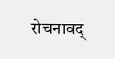रोचनावद्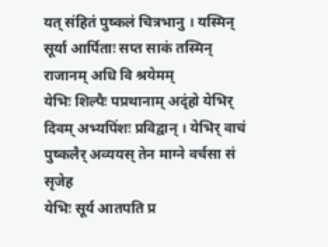यत् संहितं पुष्कलं चित्रभानु । यस्मिन् सूर्या आर्पिताः सप्त साकं तस्मिन् राजानम् अधि वि श्रयेमम्
येभिः शिल्पैः पप्रथानाम् अदृंहो येभिर् दिवम् अभ्यपिंशः प्रविद्वान् । येभिर् वाचं पुष्कलैर् अव्ययस् तेन माग्ने वर्चसा सं सृजेह
येभिः सूर्य आतपति प्र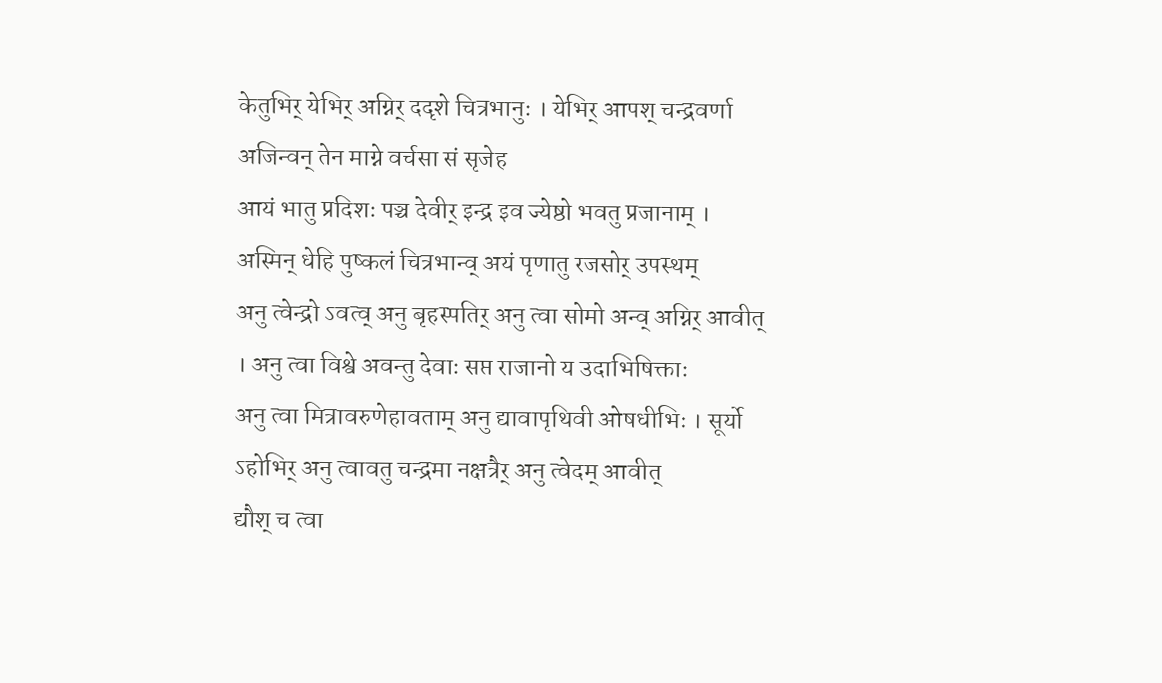केतुभिर् येभिर् अग्निर् ददृशे चित्रभानुः । येभिर् आपश् चन्द्रवर्णा अजिन्वन् तेन माग्ने वर्चसा सं सृजेह
आयं भातु प्रदिशः पञ्च देवीर् इन्द्र इव ज्येष्ठो भवतु प्रजानाम् । अस्मिन् धेहि पुष्कलं चित्रभान्व् अयं पृणातु रजसोर् उपस्थम्
अनु त्वेन्द्रो ऽवत्व् अनु बृहस्पतिर् अनु त्वा सोमो अन्व् अग्निर् आवीत् । अनु त्वा विश्वे अवन्तु देवाः सप्त राजानो य उदाभिषिक्ताः
अनु त्वा मित्रावरुणेहावताम् अनु द्यावापृथिवी ओषधीभिः । सूर्यो ऽहोभिर् अनु त्वावतु चन्द्रमा नक्षत्रैर् अनु त्वेदम् आवीत्
द्यौश् च त्वा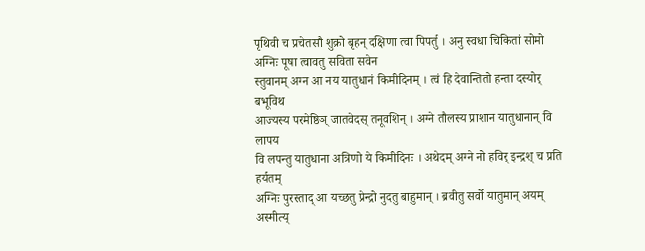पृथिवी च प्रचेतसौ शुक्रो बृहन् दक्षिणा त्वा पिपर्तु । अनु स्वधा चिकितां सोमो अग्निः पूषा त्वावतु सविता सवेन
स्तुवानम् अग्न आ नय यातुधानं किमीदिनम् । त्वं हि देवान्तितो हन्ता दस्योर् बभूविथ
आज्यस्य परमेष्ठिञ् जातवेदस् तनूवशिन् । अग्ने तौलस्य प्राशान यातुधानान् वि लापय
वि लपन्तु यातुधाना अत्रिणो ये किमीदिनः । अथेदम् अग्ने नो हविर् इन्द्रश् च प्रति हर्यतम्
अग्निः पुरस्ताद् आ यच्छतु प्रेन्द्रो नुदतु बाहुमान् । ब्रवीतु सर्वो यातुमान् अयम् अस्मीत्य्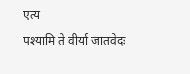एत्य
पश्यामि ते वीर्या जातवेदः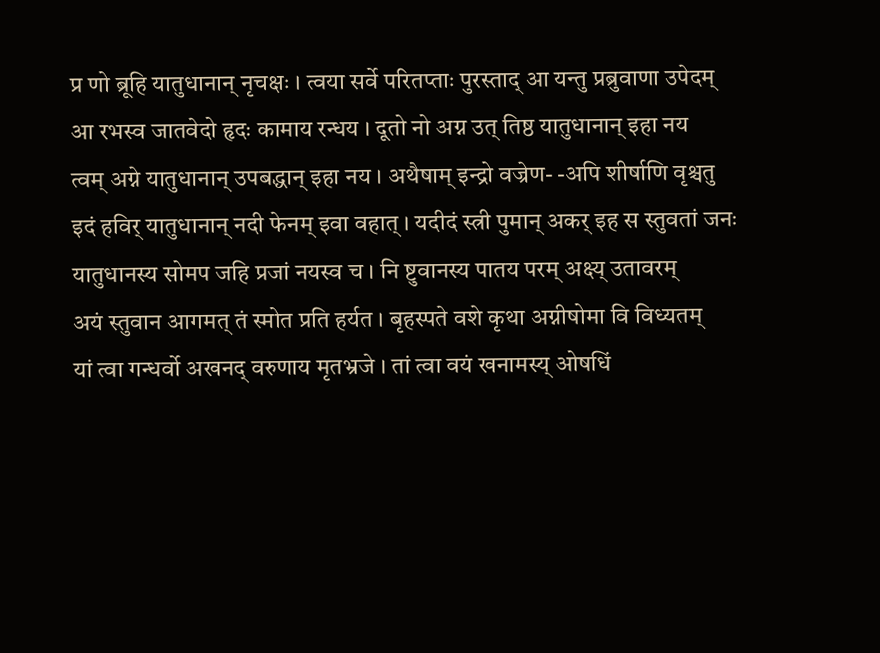प्र णो ब्रूहि यातुधानान् नृचक्षः । त्वया सर्वे परितप्ताः पुरस्ताद् आ यन्तु प्रब्रुवाणा उपेदम्
आ रभस्व जातवेदो हृदः कामाय रन्धय । दूतो नो अग्न उत् तिष्ठ यातुधानान् इहा नय
त्वम् अग्ने यातुधानान् उपबद्धान् इहा नय । अथैषाम् इन्द्रो वज्रेण- -अपि शीर्षाणि वृश्चतु
इदं हविर् यातुधानान् नदी फेनम् इवा वहात् । यदीदं स्त्री पुमान् अकर् इह स स्तुवतां जनः
यातुधानस्य सोमप जहि प्रजां नयस्व च । नि ष्टुवानस्य पातय परम् अक्ष्य् उतावरम्
अयं स्तुवान आगमत् तं स्मोत प्रति हर्यत । बृहस्पते वशे कृथा अग्नीषोमा वि विध्यतम्
यां त्वा गन्धर्वो अखनद् वरुणाय मृतभ्रजे । तां त्वा वयं खनामस्य् ओषधिं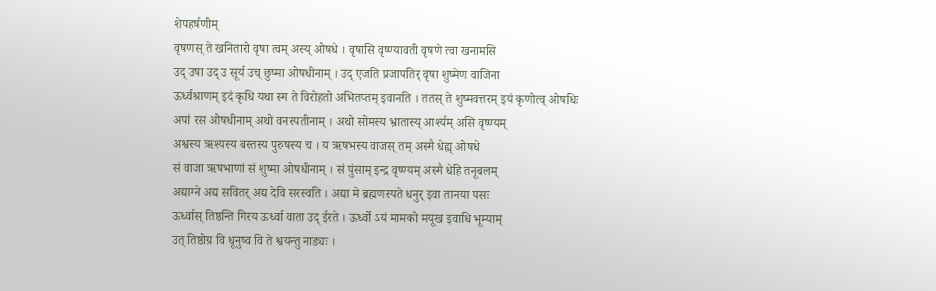शेपहर्षणीम्
वृषणस् ते खनितारो वृषा त्वम् अस्य् ओषधे । वृषासि वृष्ण्यावती वृषणे त्वा खनामसि
उद् उषा उद् उ सूर्य उच् छुष्मा ओषधीनाम् । उद् एजति प्रजापतिर् वृषा शुष्मेण वाजिना
ऊर्ध्वश्राणम् इदं कृधि यथा स्म ते विरोहतो अभितप्तम् इवानति । ततस् ते शुष्मवत्तरम् इयं कृणोत्व् ओषधिः
अपां रस ओषधीनाम् अथो वनस्पतीनाम् । अथो सोमस्य भ्रातास्य् आर्श्यम् असि वृष्ण्यम्
अश्वस्य ऋश्यस्य बस्तस्य पुरुषस्य च । य ऋषभस्य वाजस् तम् अस्मै धेह्य् ओषधे
सं वाजा ऋषभाणां सं शुष्मा ओषधीनाम् । सं पुंसाम् इन्द्र वृष्ण्यम् अस्मै धेहि तनूबलम्
अद्याग्ने अद्य सवितर् अद्य देवि सरस्वति । अद्या मे ब्रह्मणस्पते धनुर् इवा तानया पसः
ऊर्ध्वास् तिष्ठन्ति गिरय ऊर्ध्वा वाता उद् ईरते । ऊर्ध्वो ऽयं मामको मयूख इवाधि भूम्याम्
उत् तिष्ठोग्र वि धूनुष्व वि ते श्वयन्तु नाड्यः ।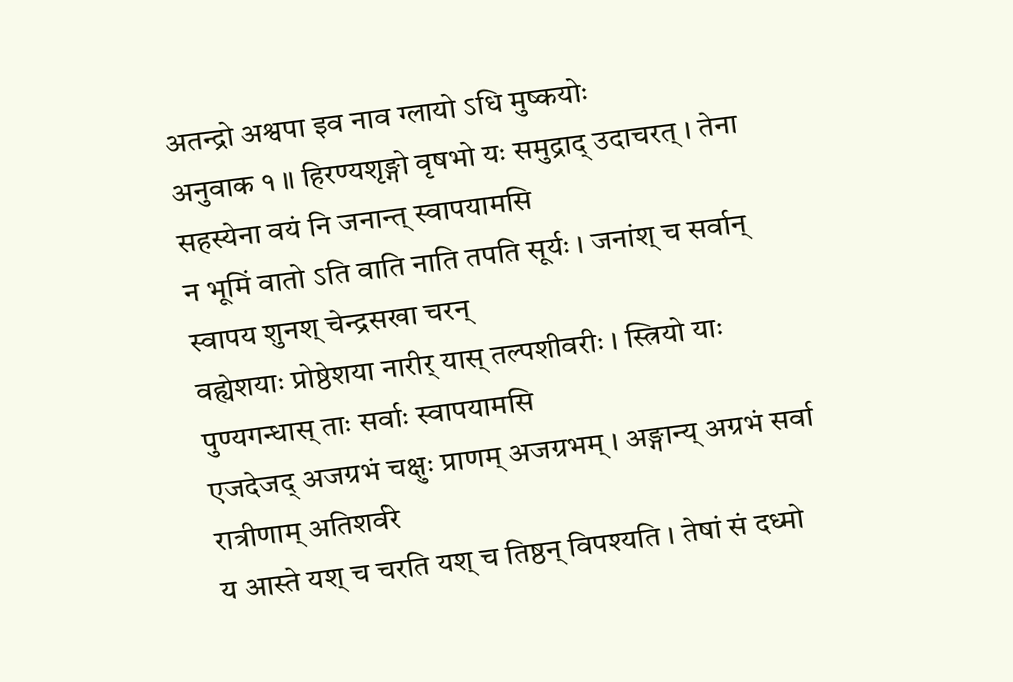अतन्द्रो अश्वपा इव नाव ग्लायो ऽधि मुष्कयोः
अनुवाक १ ॥ हिरण्यशृङ्गो वृषभो यः समुद्राद् उदाचरत् । तेना सहस्येना वयं नि जनान्त् स्वापयामसि
न भूमिं वातो ऽति वाति नाति तपति सूर्यः । जनांश् च सर्वान् स्वापय शुनश् चेन्द्रसखा चरन्
वह्येशयाः प्रोष्ठेशया नारीर् यास् तल्पशीवरीः । स्त्रियो याः पुण्यगन्धास् ताः सर्वाः स्वापयामसि
एजदेजद् अजग्रभं चक्षुः प्राणम् अजग्रभम् । अङ्गान्य् अग्रभं सर्वा रात्रीणाम् अतिशर्वरे
य आस्ते यश् च चरति यश् च तिष्ठन् विपश्यति । तेषां सं दध्मो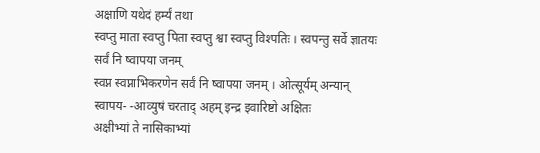अक्षाणि यथेदं हर्म्यं तथा
स्वप्तु माता स्वप्तु पिता स्वप्तु श्वा स्वप्तु विश्पतिः । स्वपन्तु सर्वे ज्ञातयः सर्वं नि ष्वापया जनम्
स्वप्न स्वप्नाभिकरणेन सर्वं नि ष्वापया जनम् । ओत्सूर्यम् अन्यान् स्वापय- -आव्युषं चरताद् अहम् इन्द्र इवारिष्टो अक्षितः
अक्षीभ्यां ते नासिकाभ्यां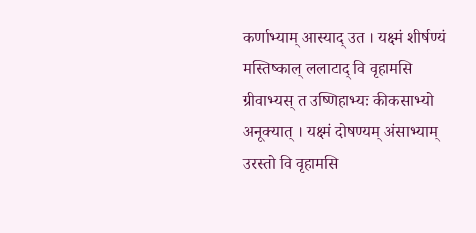कर्णाभ्याम् आस्याद् उत । यक्ष्मं शीर्षण्यं मस्तिष्काल् ललाटाद् वि वृहामसि
ग्रीवाभ्यस् त उष्णिहाभ्यः कीकसाभ्यो अनूक्यात् । यक्ष्मं दोषण्यम् अंसाभ्याम् उरस्तो वि वृहामसि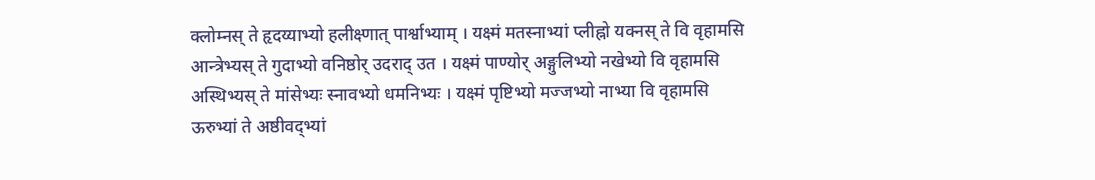क्लोम्नस् ते हृदय्याभ्यो हलीक्ष्णात् पार्श्वाभ्याम् । यक्ष्मं मतस्नाभ्यां प्लीह्नो यक्नस् ते वि वृहामसि
आन्त्रेभ्यस् ते गुदाभ्यो वनिष्ठोर् उदराद् उत । यक्ष्मं पाण्योर् अङ्गुलिभ्यो नखेभ्यो वि वृहामसि
अस्थिभ्यस् ते मांसेभ्यः स्नावभ्यो धमनिभ्यः । यक्ष्मं पृष्टिभ्यो मज्जभ्यो नाभ्या वि वृहामसि
ऊरुभ्यां ते अष्ठीवद्भ्यां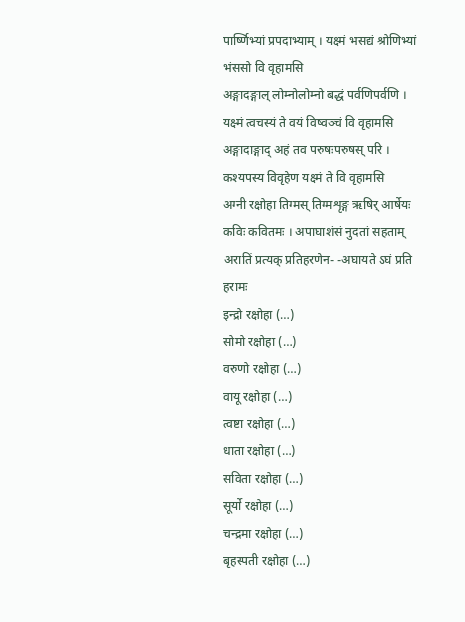पार्ष्णिभ्यां प्रपदाभ्याम् । यक्ष्मं भसद्यं श्रोणिभ्यां भंससो वि वृहामसि
अङ्गादङ्गाल् लोम्नोलोम्नो बद्धं पर्वणिपर्वणि । यक्ष्मं त्वचस्यं ते वयं विष्वञ्चं वि वृहामसि
अङ्गादाङ्गाद् अहं तव परुषःपरुषस् परि । कश्यपस्य विवृहेण यक्ष्मं ते वि वृहामसि
अग्नी रक्षोहा तिग्मस् तिग्मशृङ्ग ऋषिर् आर्षेयः कविः कवितमः । अपाघाशंसं नुदतां सहताम् अरातिं प्रत्यक् प्रतिहरणेन- -अघायते ऽघं प्रति हरामः
इन्द्रो रक्षोहा (…)
सोमो रक्षोहा (…)
वरुणो रक्षोहा (…)
वायू रक्षोहा (…)
त्वष्टा रक्षोहा (…)
धाता रक्षोहा (…)
सविता रक्षोहा (…)
सूर्यो रक्षोहा (…)
चन्द्रमा रक्षोहा (…)
बृहस्पती रक्षोहा (…)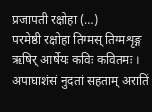प्रजापती रक्षोहा (…)
परमेष्ठी रक्षोहा तिग्मस् तिग्मशृङ्ग ऋषिर् आर्षेयः कविः कवितमः । अपाघाशंसं नुदतां सहताम् अरातिं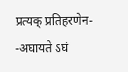प्रत्यक् प्रतिहरणेन- -अघायते ऽघं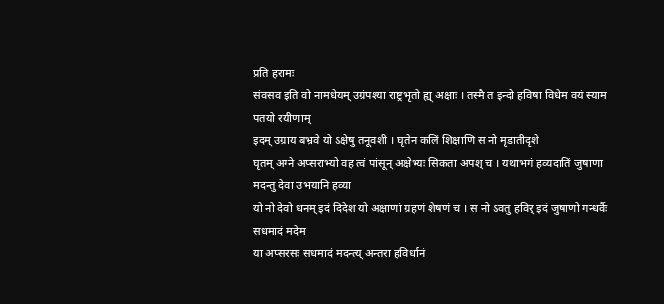प्रति हरामः
संवसव इति वो नामधेयम् उग्रंपश्या राष्ट्रभृतो ह्य् अक्षाः । तस्मै त इन्दो हविषा विधेम वयं स्याम पतयो रयीणाम्
इदम् उग्राय बभ्रवे यो ऽक्षेषु तनूवशी । घृतेन कलिं शिक्षाणि स नो मृडातीदृशे
घृतम् अग्ने अप्सराभ्यो वह त्वं पांसून् अक्षेभ्यः सिकता अपश् च । यथाभगं हव्यदातिं जुषाणा मदन्तु देवा उभयानि हव्या
यो नो देवो धनम् इदं दिदेश यो अक्षाणां ग्रहणं शेषणं च । स नो ऽवतु हविर् इदं जुषाणो गन्धर्वैः सधमादं मदेम
या अप्सरसः सधमादं मदन्त्य् अन्तरा हविर्धानं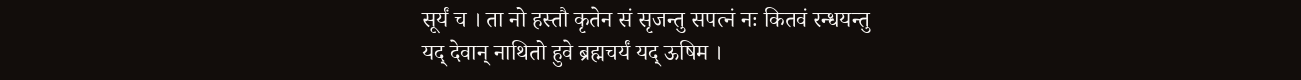सूर्यं च । ता नो हस्तौ कृतेन सं सृजन्तु सपत्नं नः कितवं रन्धयन्तु
यद् देवान् नाथितो हुवे ब्रह्मचर्यं यद् ऊषिम ।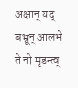अक्षान् यद् बभ्रून् आलभे ते नो मृडन्त्व्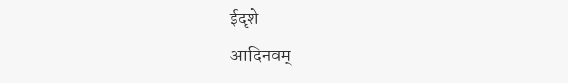ईदृशे
आदिनवम्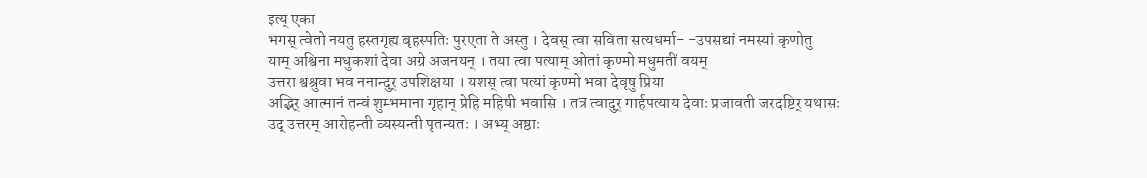इत्य् एका
भगस् त्वेतो नयतु हस्तगृह्य बृहस्पतिः पुरएता ते अस्तु । देवस् त्वा सविता सत्यधर्मा- -उपसद्यां नमस्यां कृणोतु
याम् अश्विना मधुकशां देवा अग्रे अजनयन् । तया त्वा पत्याम् ओतां कृण्मो मधुमतीं वयम्
उत्तरा श्वश्रुवा भव ननान्दुर् उपशिक्षया । यशस् त्वा पत्यां कृण्मो भवा देवृषु प्रिया
अद्भिर् आत्मानं तन्वं शुम्भमाना गृहान् प्रेहि महिषी भवासि । तत्र त्वादुर् गार्हपत्याय देवाः प्रजावती जरदष्टिर् यथासः
उद् उत्तरम् आरोहन्ती व्यस्यन्ती पृतन्यतः । अभ्य् अष्ठाः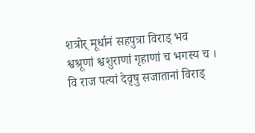शत्रोर् मूर्धानं सहपुत्रा विराड् भव
श्वश्रूणां श्वशुराणां गृहाणां च भगस्य च । वि राज पत्यां देवृषु सजातानां विराड्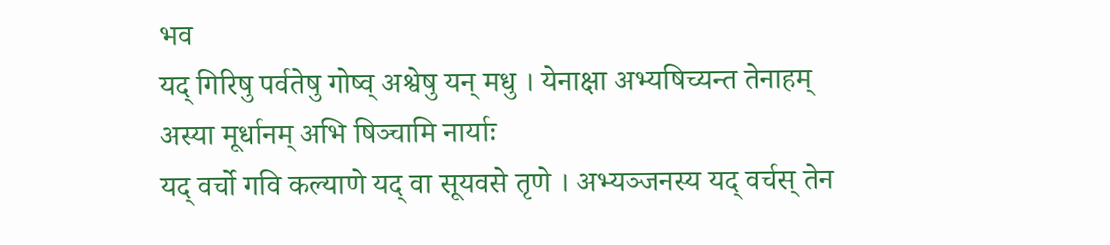भव
यद् गिरिषु पर्वतेषु गोष्व् अश्वेषु यन् मधु । येनाक्षा अभ्यषिच्यन्त तेनाहम् अस्या मूर्धानम् अभि षिञ्चामि नार्याः
यद् वर्चो गवि कल्याणे यद् वा सूयवसे तृणे । अभ्यञ्जनस्य यद् वर्चस् तेन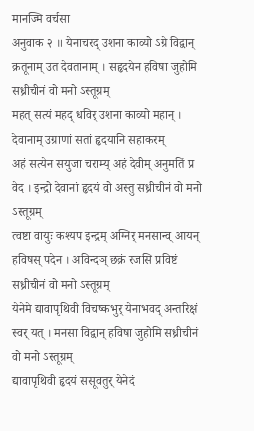मानज्मि वर्चसा
अनुवाक २ ॥ येनाचरद् उशना काव्यो ऽग्रे विद्वान् क्रतूनाम् उत देवतानाम् । सहृदयेन हविषा जुहोमि सध्रीचीनं वो मनो ऽस्तूग्रम्
महत् सत्यं महद् धविर् उशना काव्यो महान् । देवानाम् उग्राणां सतां हृदयानि सहाकरम्
अहं सत्येन सयुजा चराम्य् अहं देवीम् अनुमतिं प्र वेद । इन्द्रो देवानां हृदयं वो अस्तु सध्रीचीनं वो मनो ऽस्तूग्रम्
त्वष्टा वायुः कश्यप इन्द्रम् अग्निर् मनसान्व् आयन् हविषस् पदेन । अविन्दञ् छक्रं रजसि प्रविष्टं सध्रीचीनं वो मनो ऽस्तूग्रम्
येनेमे द्यावापृथिवी विचष्कभुर् येनाभवद् अन्तरिक्षं स्वर् यत् । मनसा विद्वान् हविषा जुहोमि सध्रीचीनं वो मनो ऽस्तूग्रम्
द्यावापृथिवी हृदयं ससूवतुर् येनेदं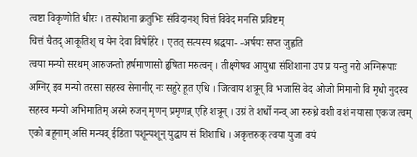त्वष्टा विकृणोति धीरः । तस्योशना क्रतुभिः संविदानश् चित्तं विवेद मनसि प्रविष्टम्
चित्तं चैतद् आकूतिश् च येन देवा विषेहिरे । एतत् सत्यस्य श्रद्धया- -अर्षयः सप्त जुह्वति
त्वया मन्यो सरथम् आरुजन्तो हर्षमाणासो हृषिता मरुत्वन् । तीक्ष्णेषव आयुधा संशिशाना उप प्र यन्तु नरो अग्निरूपाः
अग्निर् इव मन्यो तरसा सहस्व सेनानीर् नः सहुरे हूत एधि । जित्वाय शत्रून् वि भजासि वेद ओजो मिमानो वि मृधो नुदस्व
सहस्व मन्यो अभिमातिम् अस्मे रुजन् मृणन् प्रमृणन्न् एहि शत्रून् । उग्रं ते शर्धो नन्व् आ रुरुध्रे वशी वशं नयासा एकज त्वम्
एको बहूनाम् असि मन्यव् ईडिता पशून्पशून् युद्धाय सं शिशाधि । अकृत्तरुक् त्वया युजा वयं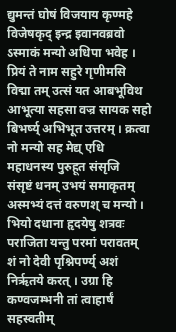द्युमन्तं घोषं विजयाय कृण्महे
विजेषकृद् इन्द्र इवानवब्रवो ऽस्माकं मन्यो अधिपा भवेह । प्रियं ते नाम सहुरे गृणीमसि विद्मा तम् उत्सं यत आबभूविथ
आभूत्या सहसा वज्र सायक सहो बिभर्ष्य् अभिभूत उत्तरम् । क्रत्वा नो मन्यो सह मेद्य् एधि महाधनस्य पुरुहूत संसृजि
संसृष्टं धनम् उभयं समाकृतम् अस्मभ्यं दत्तं वरुणश् च मन्यो । भियो दधाना हृदयेषु शत्रवः पराजिता यन्तु परमां परावतम्
शं नो देवी पृश्निपर्ण्य् अशं निरृतये करत् । उग्रा हि कण्वजम्भनी तां त्वाहार्षं सहस्वतीम्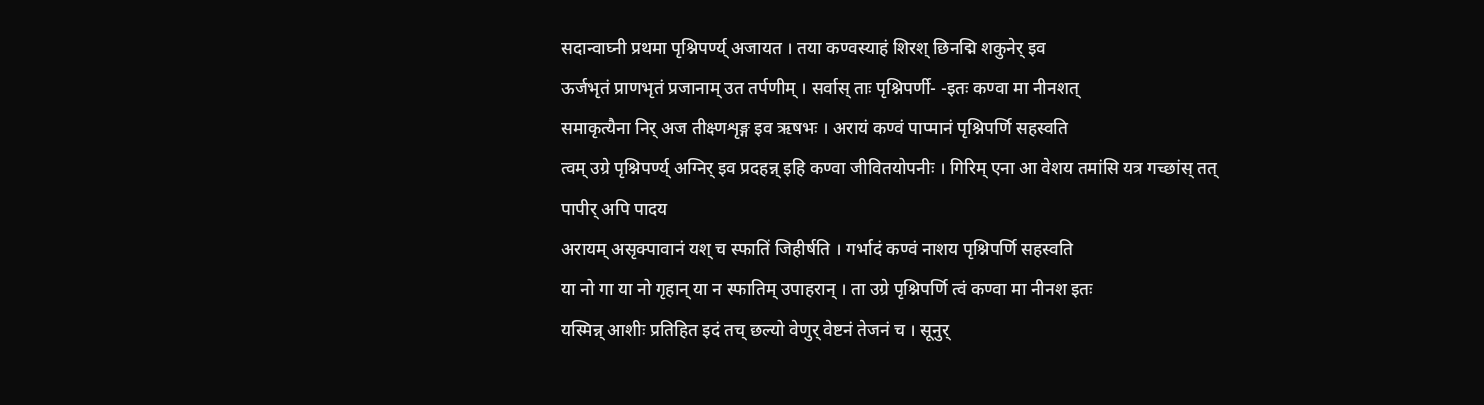सदान्वाघ्नी प्रथमा पृश्निपर्ण्य् अजायत । तया कण्वस्याहं शिरश् छिनद्मि शकुनेर् इव
ऊर्जभृतं प्राणभृतं प्रजानाम् उत तर्पणीम् । सर्वास् ताः पृश्निपर्णी- -इतः कण्वा मा नीनशत्
समाकृत्यैना निर् अज तीक्ष्णशृङ्ग इव ऋषभः । अरायं कण्वं पाप्मानं पृश्निपर्णि सहस्वति
त्वम् उग्रे पृश्निपर्ण्य् अग्निर् इव प्रदहन्न् इहि कण्वा जीवितयोपनीः । गिरिम् एना आ वेशय तमांसि यत्र गच्छांस् तत् पापीर् अपि पादय
अरायम् असृक्पावानं यश् च स्फातिं जिहीर्षति । गर्भादं कण्वं नाशय पृश्निपर्णि सहस्वति
या नो गा या नो गृहान् या न स्फातिम् उपाहरान् । ता उग्रे पृश्निपर्णि त्वं कण्वा मा नीनश इतः
यस्मिन्न् आशीः प्रतिहित इदं तच् छल्यो वेणुर् वेष्टनं तेजनं च । सूनुर्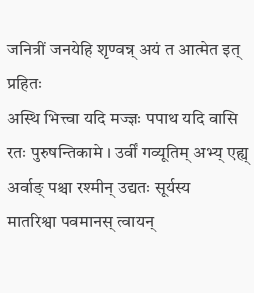जनित्रीं जनयेहि शृण्वन्न् अयं त आत्मेत इत् प्रहितः
अस्थि भित्त्वा यदि मज्ज्ञः पपाथ यदि वासि रतः पुरुषन्तिकामे । उर्वीं गव्यूतिम् अभ्य् एह्य् अर्वाङ् पश्चा रश्मीन् उद्यतः सूर्यस्य
मातरिश्वा पवमानस् त्वायन्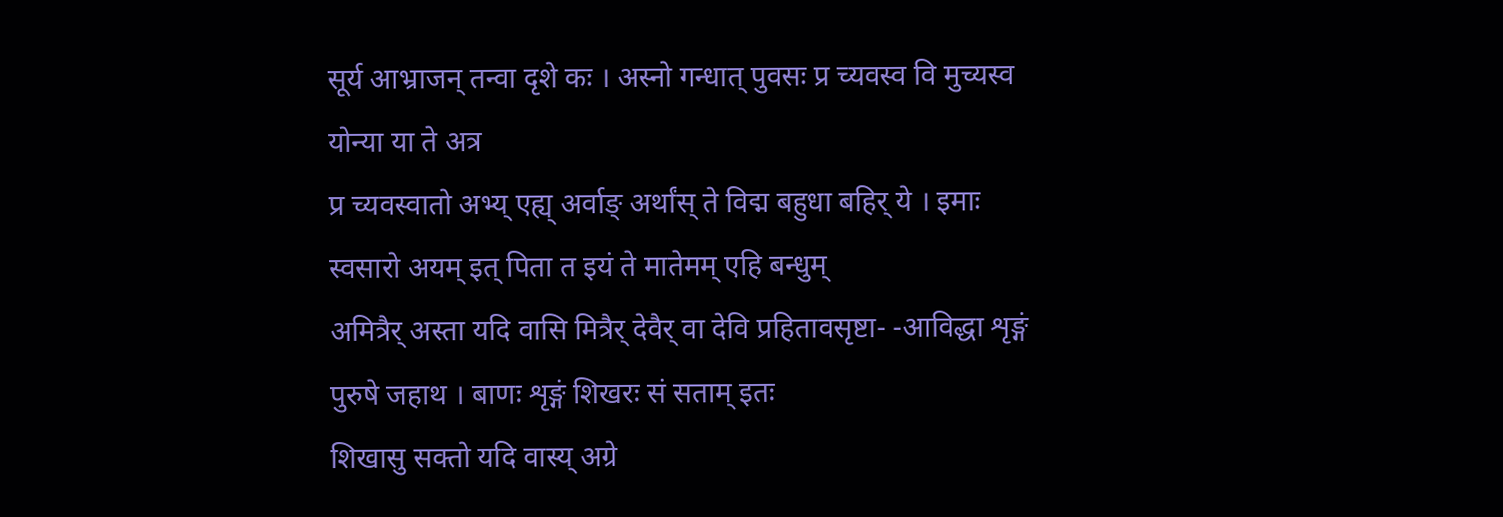सूर्य आभ्राजन् तन्वा दृशे कः । अस्नो गन्धात् पुवसः प्र च्यवस्व वि मुच्यस्व योन्या या ते अत्र
प्र च्यवस्वातो अभ्य् एह्य् अर्वाङ् अर्थांस् ते विद्म बहुधा बहिर् ये । इमाः स्वसारो अयम् इत् पिता त इयं ते मातेमम् एहि बन्धुम्
अमित्रैर् अस्ता यदि वासि मित्रैर् देवैर् वा देवि प्रहितावसृष्टा- -आविद्धा शृङ्गं पुरुषे जहाथ । बाणः शृङ्गं शिखरः सं सताम् इतः
शिखासु सक्तो यदि वास्य् अग्रे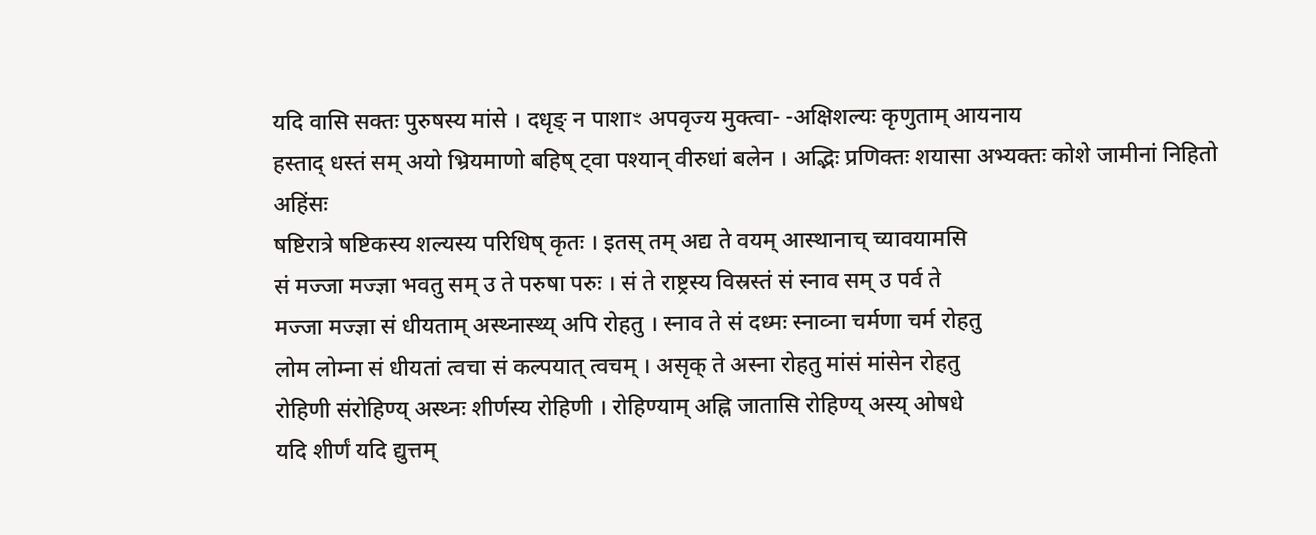यदि वासि सक्तः पुरुषस्य मांसे । दधृङ् न पाशाꣳ अपवृज्य मुक्त्वा- -अक्षिशल्यः कृणुताम् आयनाय
हस्ताद् धस्तं सम् अयो भ्रियमाणो बहिष् ट्वा पश्यान् वीरुधां बलेन । अद्भिः प्रणिक्तः शयासा अभ्यक्तः कोशे जामीनां निहितो अहिंसः
षष्टिरात्रे षष्टिकस्य शल्यस्य परिधिष् कृतः । इतस् तम् अद्य ते वयम् आस्थानाच् च्यावयामसि
सं मज्जा मज्ज्ञा भवतु सम् उ ते परुषा परुः । सं ते राष्ट्रस्य विस्रस्तं सं स्नाव सम् उ पर्व ते
मज्जा मज्ज्ञा सं धीयताम् अस्थ्नास्थ्य् अपि रोहतु । स्नाव ते सं दध्मः स्नाव्ना चर्मणा चर्म रोहतु
लोम लोम्ना सं धीयतां त्वचा सं कल्पयात् त्वचम् । असृक् ते अस्ना रोहतु मांसं मांसेन रोहतु
रोहिणी संरोहिण्य् अस्थ्नः शीर्णस्य रोहिणी । रोहिण्याम् अह्नि जातासि रोहिण्य् अस्य् ओषधे
यदि शीर्णं यदि द्युत्तम्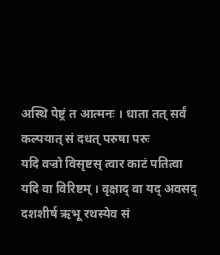अस्थि पेष्ट्रं त आत्मनः । धाता तत् सर्वं कल्पयात् सं दधत् परुषा परुः
यदि वज्रो विसृष्टस् त्वार काटं पतित्वा यदि वा विरिष्टम् । वृक्षाद् वा यद् अवसद् दशशीर्ष ऋभू रथस्येव सं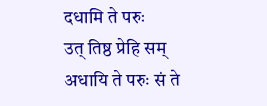दधामि ते परुः
उत् तिष्ठ प्रेहि सम् अधायि ते परुः सं ते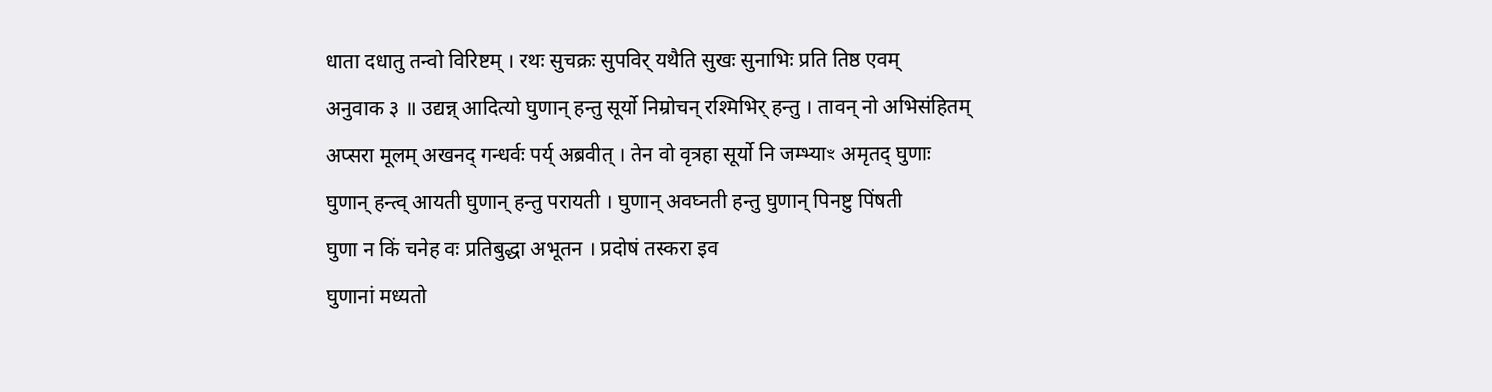धाता दधातु तन्वो विरिष्टम् । रथः सुचक्रः सुपविर् यथैति सुखः सुनाभिः प्रति तिष्ठ एवम्
अनुवाक ३ ॥ उद्यन्न् आदित्यो घुणान् हन्तु सूर्यो निम्रोचन् रश्मिभिर् हन्तु । तावन् नो अभिसंहितम्
अप्सरा मूलम् अखनद् गन्धर्वः पर्य् अब्रवीत् । तेन वो वृत्रहा सूर्यो नि जम्भ्याꣳ अमृतद् घुणाः
घुणान् हन्त्व् आयती घुणान् हन्तु परायती । घुणान् अवघ्नती हन्तु घुणान् पिनष्टु पिंषती
घुणा न किं चनेह वः प्रतिबुद्धा अभूतन । प्रदोषं तस्करा इव
घुणानां मध्यतो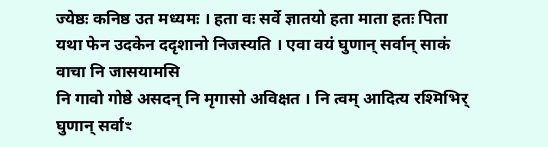ज्येष्ठः कनिष्ठ उत मध्यमः । हता वः सर्वे ज्ञातयो हता माता हतः पिता
यथा फेन उदकेन ददृशानो निजस्यति । एवा वयं घुणान् सर्वान् साकं वाचा नि जासयामसि
नि गावो गोष्ठे असदन् नि मृगासो अविक्षत । नि त्वम् आदित्य रश्मिभिर् घुणान् सर्वाꣳ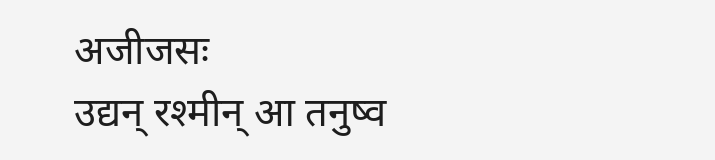अजीजसः
उद्यन् रश्मीन् आ तनुष्व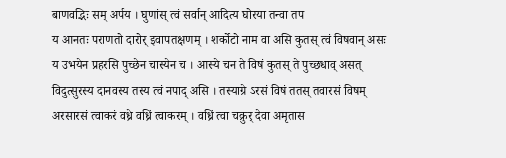बाणवद्भिः सम् अर्पय । घुणांस् त्वं सर्वान् आदित्य घोरया तन्वा तप
य आनतः पराणतो दारोर् इवापतक्षणम् । शर्कोटो नाम वा असि कुतस् त्वं विषवान् असः
य उभयेन प्रहरसि पुच्छेन चास्येन च । आस्ये चन ते विषं कुतस् ते पुच्छधाव् असत्
विदुत्सुरस्य दानवस्य तस्य त्वं नपाद् असि । तस्याग्रे ऽरसं विषं ततस् तवारसं विषम्
अरसारसं त्वाकरं वध्रे वध्रिं त्वाकरम् । वध्रिं त्वा चक्रुर् देवा अमृतास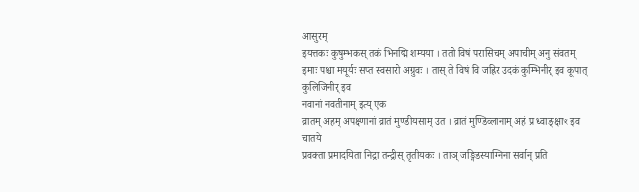आसुरम्
इयत्तकः कुषुम्भकस् तकं भिनद्मि शम्यया । ततो विषं परासिचम् अपाचीम् अनु संवतम्
इमाः पश्चा मयूर्यः सप्त स्वसारो अग्रुवः । तास् ते विषं वि जह्रिर उदकं कुम्भिनीर् इव कूपात् कुलिजिनीर् इव
नवानां नवतीनाम् इत्य् एक
व्रातम् अहम् अपक्ष्णानां व्रातं मुण्डीयसाम् उत । व्रातं मुण्डिव्लानाम् अहं प्र ध्वाङ्क्षाꣳ इव चातये
प्रवक्ता प्रमादयिता निद्रा तन्द्रीस् तृतीयकः । ताञ् जङ्गिडस्याग्निना सर्वान् प्रति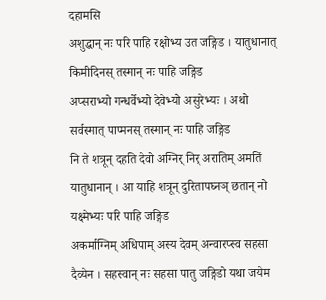दहामसि
अशुद्धान् नः परि पाहि रक्षोभ्य उत जङ्गिड । यातुधानात् किमीदिनस् तस्मान् नः पाहि जङ्गिड
अप्सराभ्यो गन्धर्वेभ्यो देवेभ्यो असुरेभ्यः । अथो सर्वस्मात् पाप्मनस् तस्मान् नः पाहि जङ्गिड
नि ते शत्रून् दहति देवो अग्निर् निर् अरातिम् अमतिं यातुधानान् । आ याहि शत्रून् दुरितापघ्नञ् छतान् नो यक्ष्मेभ्यः परि पाहि जङ्गिड
अकर्माग्निम् अधिपाम् अस्य देवम् अन्वारप्स्व सहसा दैव्येन । सहस्वान् नः सहसा पातु जङ्गिडो यथा जयेम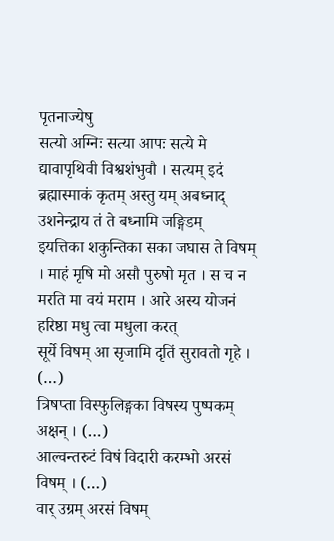पृतनाज्येषु
सत्यो अग्निः सत्या आपः सत्ये मे द्यावापृथिवी विश्वशंभुवौ । सत्यम् इदं ब्रह्मास्माकं कृतम् अस्तु यम् अबध्नाद् उशनेन्द्राय तं ते बध्नामि जङ्गिडम्
इयत्तिका शकुन्तिका सका जघास ते विषम् । माहं मृषि मो असौ पुरुषो मृत । स च न मरति मा वयं मराम । आरे अस्य योजनं हरिष्ठा मधु त्वा मधुला करत्
सूर्ये विषम् आ सृजामि दृतिं सुरावतो गृहे । (…)
त्रिषप्ता विस्फुलिङ्गका विषस्य पुष्पकम् अक्षन् । (…)
आल्वन्तरुटं विषं विदारी करम्भो अरसं विषम् । (…)
वार् उग्रम् अरसं विषम्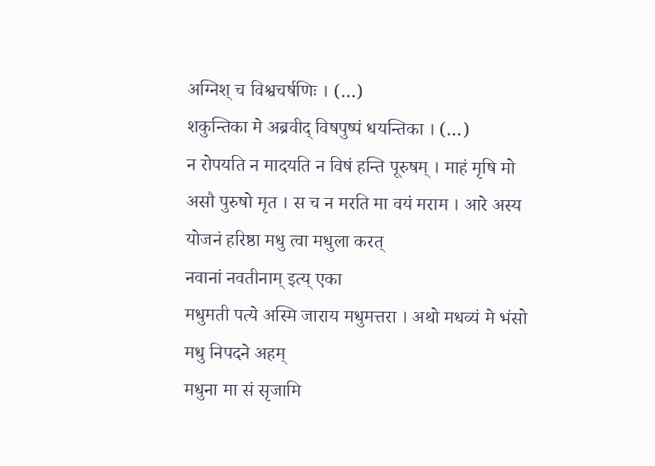अग्निश् च विश्वचर्षणिः । (…)
शकुन्तिका मे अब्रवीद् विषपुष्पं धयन्तिका । (…)
न रोपयति न मादयति न विषं हन्ति पूरुषम् । माहं मृषि मो असौ पुरुषो मृत । स च न मरति मा वयं मराम । आरे अस्य योजनं हरिष्ठा मधु त्वा मधुला करत्
नवानां नवतीनाम् इत्य् एका
मधुमती पत्ये अस्मि जाराय मधुमत्तरा । अथो मधव्यं मे भंसो मधु निपदने अहम्
मधुना मा सं सृजामि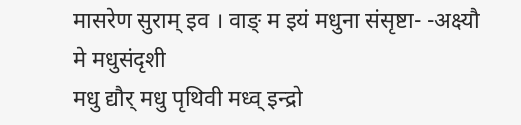मासरेण सुराम् इव । वाङ् म इयं मधुना संसृष्टा- -अक्ष्यौ मे मधुसंदृशी
मधु द्यौर् मधु पृथिवी मध्व् इन्द्रो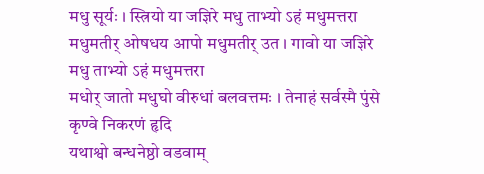मधु सूर्यः । स्त्रियो या जज्ञिरे मधु ताभ्यो ऽहं मधुमत्तरा
मधुमतीर् ओषधय आपो मधुमतीर् उत । गावो या जज्ञिरे मधु ताभ्यो ऽहं मधुमत्तरा
मधोर् जातो मधुघो वीरुधां बलवत्तमः । तेनाहं सर्वस्मै पुंसे कृण्वे निकरणं हृदि
यथाश्वो बन्धनेष्ठो वडवाम्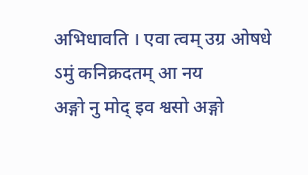अभिधावति । एवा त्वम् उग्र ओषधे ऽमुं कनिक्रदतम् आ नय
अङ्गो नु मोद् इव श्वसो अङ्गो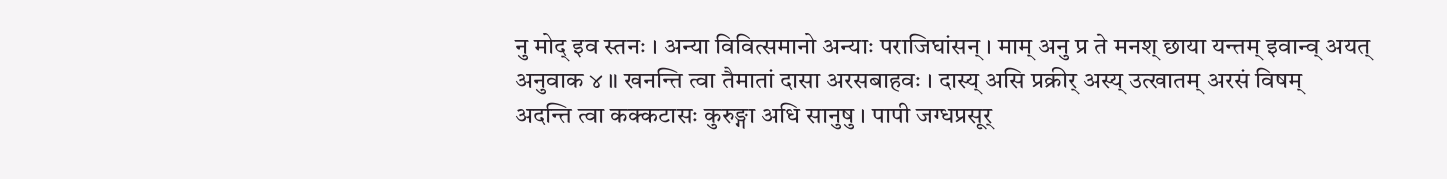नु मोद् इव स्तनः । अन्या विवित्समानो अन्याः पराजिघांसन् । माम् अनु प्र ते मनश् छाया यन्तम् इवान्व् अयत्
अनुवाक ४ ॥ खनन्ति त्वा तैमातां दासा अरसबाहवः । दास्य् असि प्रक्रीर् अस्य् उत्खातम् अरसं विषम्
अदन्ति त्वा कक्कटासः कुरुङ्गा अधि सानुषु । पापी जग्धप्रसूर्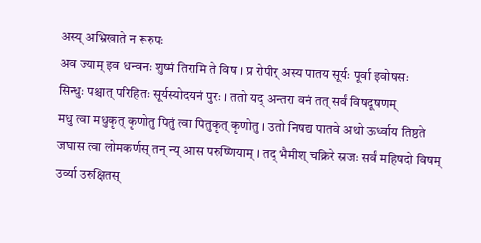अस्य् अभ्रिखाते न रूरुपः
अव ज्याम् इव धन्वनः शुष्मं तिरामि ते विष । प्र रोपीर् अस्य पातय सूर्यः पूर्वा इवोषसः
सिन्धुः पश्चात् परिहितः सूर्यस्योदयनं पुरः । ततो यद् अन्तरा वनं तत् सर्वं विषदूषणम्
मधु त्वा मधुकृत् कृणोतु पितुं त्वा पितुकृत् कृणोतु । उतो निषद्य पातवे अथो ऊर्ध्वाय तिष्ठते
जघास त्वा लोमकर्णस् तन् न्य् आस परुष्णियाम् । तद् भैमीश् चक्रिरे स्रजः सर्वं महिषदो विषम्
उर्व्या उरुक्षितस्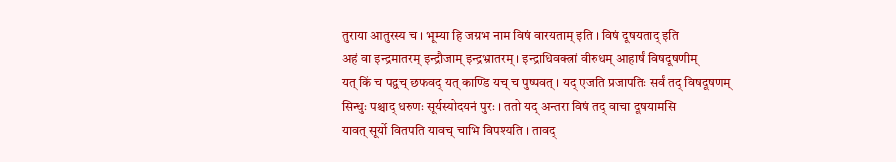तुराया आतुरस्य च । भूम्या हि जग्रभ नाम विषं वारयताम् इति । विषं दूषयताद् इति
अहं वा इन्द्रमातरम् इन्द्रौजाम् इन्द्रभ्रातरम् । इन्द्राधिवक्त्रां वीरुधम् आहार्षं विषदूषणीम्
यत् किं च पद्वच् छफवद् यत् काण्डि यच् च पुष्पवत् । यद् एजति प्रजापतिः सर्वं तद् विषदूषणम्
सिन्धुः पश्चाद् धरुणः सूर्यस्योदयनं पुरः । ततो यद् अन्तरा विषं तद् वाचा दूषयामसि
यावत् सूर्यो वितपति यावच् चाभि विपश्यति । तावद्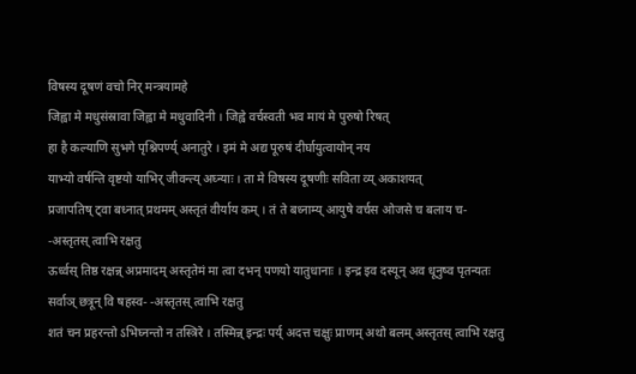विषस्य दूषणं वचो निर् मन्त्रयामहे
जिह्वा मे मधुसंस्रावा जिह्वा मे मधुवादिनी । जिह्वे वर्चस्वती भव मायं मे पुरुषो रिषत्
हा है कल्याणि सुभगे पृश्निपर्ण्य् अनातुरे । इमं मे अद्य पूरुषं दीर्घायुत्वायोन् नय
याभ्यो वर्षन्ति वृष्टयो याभिर् जीवन्त्य् अघ्न्याः । ता मे विषस्य दूषणीः सविता व्य् अकाशयत्
प्रजापतिष् ट्वा बध्नात् प्रथमम् अस्तृतं वीर्याय कम् । तं ते बध्नाम्य् आयुषे वर्चस ओजसे च बलाय च- -अस्तृतस् त्वाभि रक्षतु
ऊर्ध्वस् तिष्ठ रक्षन्न् अप्रमादम् अस्तृतेमं मा त्वा दभन् पणयो यातुधानाः । इन्द्र इव दस्यून् अव धूनुष्व पृतन्यतः सर्वाञ् छत्रून् वि षहस्व- -अस्तृतस् त्वाभि रक्षतु
शतं चन प्रहरन्तो ऽभिघ्नन्तो न तस्त्रिरे । तस्मिन्न् इन्द्रः पर्य् अदत्त चक्षुः प्राणम् अथो बलम् अस्तृतस् त्वाभि रक्षतु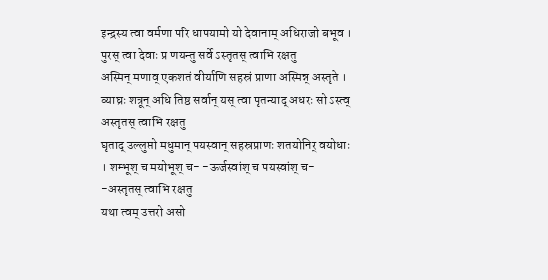इन्द्रस्य त्वा वर्मणा परि धापयामो यो देवानाम् अधिराजो बभूव । पुरस् त्वा देवाः प्र णयन्तु सर्वे ऽस्तृतस् त्वाभि रक्षतु
अस्मिन् मणाव् एकशतं वीर्याणि सहस्रं प्राणा अस्मिन्न् अस्तृते । व्याघ्रः शत्रून् अधि तिष्ठ सर्वान् यस् त्वा पृतन्याद् अधरः सो ऽस्त्व् अस्तृतस् त्वाभि रक्षतु
घृताद् उल्लुप्तो मधुमान् पयस्वान् सहस्रप्राणः शतयोनिर् वयोधाः । शम्भूश् च मयोभूश् च- -ऊर्जस्वांश् च पयस्वांश् च- -अस्तृतस् त्वाभि रक्षतु
यथा त्वम् उत्तरो असो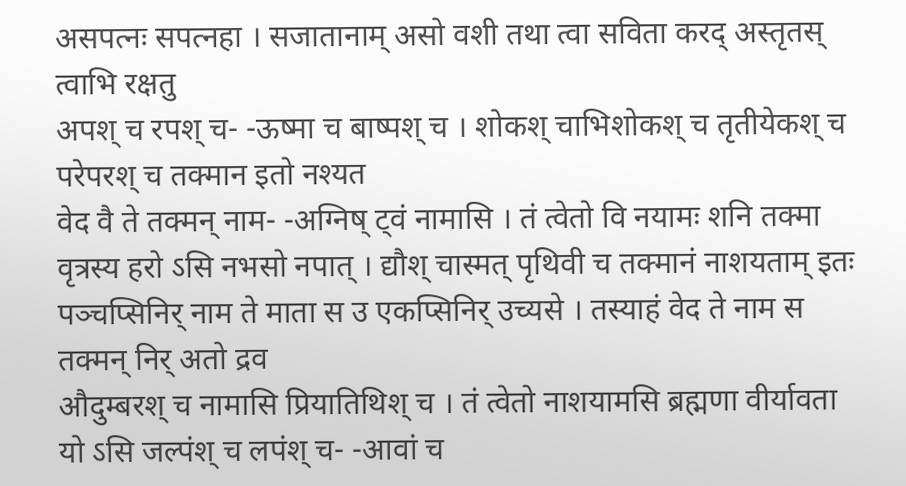असपत्नः सपत्नहा । सजातानाम् असो वशी तथा त्वा सविता करद् अस्तृतस् त्वाभि रक्षतु
अपश् च रपश् च- -ऊष्मा च बाष्पश् च । शोकश् चाभिशोकश् च तृतीयेकश् च परेपरश् च तक्मान इतो नश्यत
वेद वै ते तक्मन् नाम- -अग्निष् ट्वं नामासि । तं त्वेतो वि नयामः शनि तक्मा
वृत्रस्य हरो ऽसि नभसो नपात् । द्यौश् चास्मत् पृथिवी च तक्मानं नाशयताम् इतः
पञ्चप्सिनिर् नाम ते माता स उ एकप्सिनिर् उच्यसे । तस्याहं वेद ते नाम स तक्मन् निर् अतो द्रव
औदुम्बरश् च नामासि प्रियातिथिश् च । तं त्वेतो नाशयामसि ब्रह्मणा वीर्यावता
यो ऽसि जल्पंश् च लपंश् च- -आवां च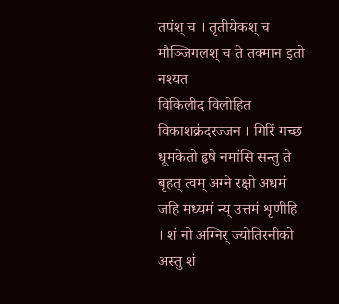तपंश् च । तृतीयेकश् च मौञ्जिगलश् च ते तक्मान इतो नश्यत
विकिलीद विलोहित विकाशक्रंदरज्जन । गिरिं गच्छ धूमकेतो हृषे नमांसि सन्तु ते
बृहत् त्वम् अग्ने रक्षो अधमं जहि मध्यमं न्य् उत्तमं शृणीहि । शं नो अग्निर् ज्योतिरनीको अस्तु शं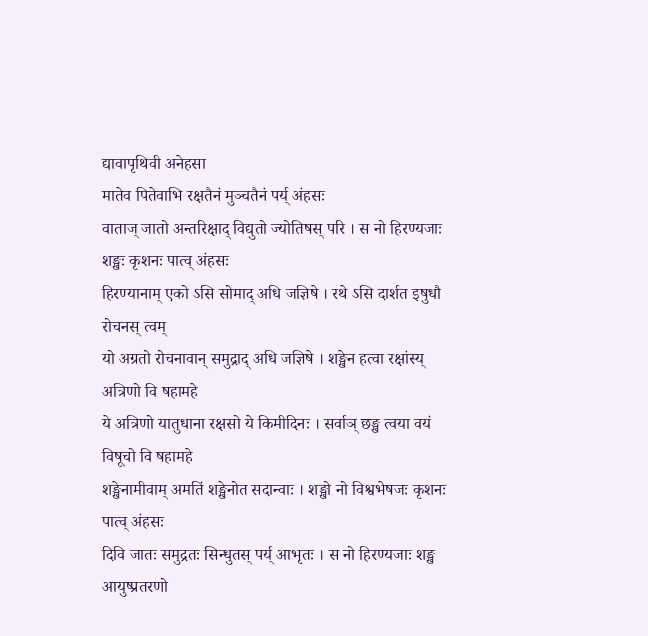द्यावापृथिवी अनेहसा
मातेव पितेवाभि रक्षतैनं मुञ्चतैनं पर्य् अंहसः
वाताज् जातो अन्तरिक्षाद् विद्युतो ज्योतिषस् परि । स नो हिरण्यजाः शङ्खः कृशनः पात्व् अंहसः
हिरण्यानाम् एको ऽसि सोमाद् अधि जज्ञिषे । रथे ऽसि दार्शत इषुधौ रोचनस् त्वम्
यो अग्रतो रोचनावान् समुद्राद् अधि जज्ञिषे । शङ्खेन हत्वा रक्षांस्य् अत्रिणो वि षहामहे
ये अत्रिणो यातुधाना रक्षसो ये किमीदिनः । सर्वाञ् छङ्ख त्वया वयं विषूचो वि षहामहे
शङ्खेनामीवाम् अमतिं शङ्खेनोत सदान्वाः । शङ्खो नो विश्वभेषजः कृशनः पात्व् अंहसः
दिवि जातः समुद्रतः सिन्धुतस् पर्य् आभृतः । स नो हिरण्यजाः शङ्ख आयुष्प्रतरणो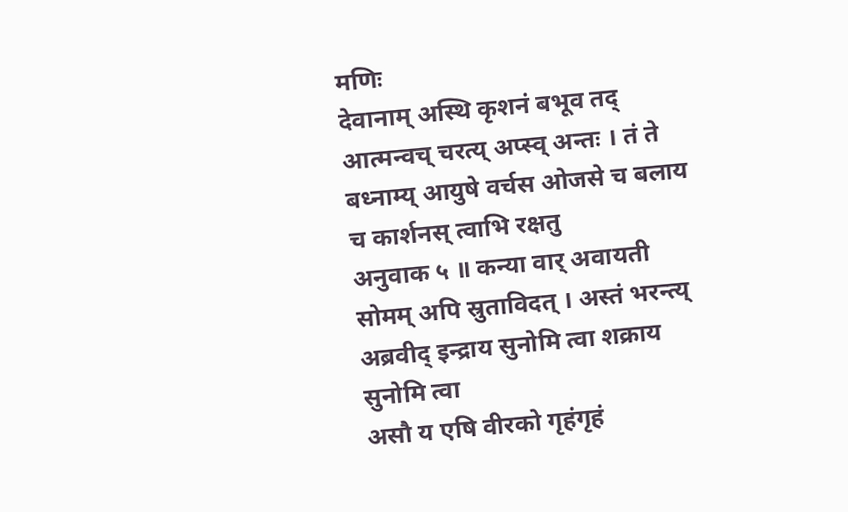मणिः
देवानाम् अस्थि कृशनं बभूव तद् आत्मन्वच् चरत्य् अप्स्व् अन्तः । तं ते बध्नाम्य् आयुषे वर्चस ओजसे च बलाय च कार्शनस् त्वाभि रक्षतु
अनुवाक ५ ॥ कन्या वार् अवायती सोमम् अपि स्रुताविदत् । अस्तं भरन्त्य् अब्रवीद् इन्द्राय सुनोमि त्वा शक्राय सुनोमि त्वा
असौ य एषि वीरको गृहंगृहं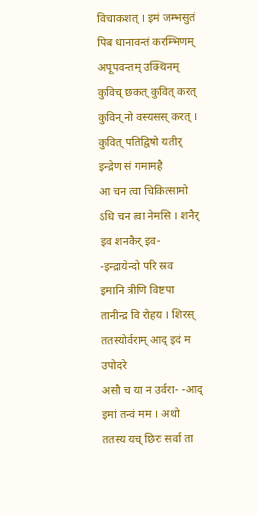विचाकशत् । इमं जम्भसुतं पिब धानावन्तं करम्भिणम् अपूपवन्तम् उक्थिनम्
कुविच् छकत् कुवित् करत् कुविन् नो वस्यसस् करत् । कुवित् पतिद्विषो यतीर् इन्द्रेण सं गमामहै
आ चन त्वा चिकित्सामो ऽधि चन त्वा नेमसि । शनैर् इव शनकैर् इव- -इन्द्रायेन्दो परि स्रव
इमानि त्रीणि विष्टपा तानीन्द्र वि रोहय । शिरस् ततस्योर्वराम् आद् इदं म उपोदरे
असौ च या न उर्वरा- -आद् इमां तन्वं मम । अथो ततस्य यच् छिरः सर्वा ता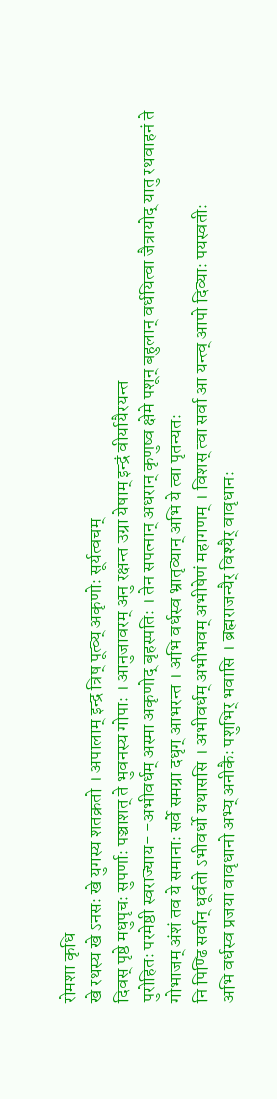रोमशा कृधि
खे रथस्य खे ऽनसः खे युगस्य शतक्रतो । अपालाम् इन्द्र त्रिष् पूत्व्य् अकृणोः सूर्यत्वचम्
दिवस् पृष्ठे मधुपृचः सुपर्णाः पञ्चाशत् ते भुवनस्य गोपाः । आनुजावरम् अनु रक्षन्त उग्रा येषाम् इन्द्रं वीर्यायैरयन्त
पुरोहितः परमेष्ठी स्वराज्याय- -अभीवर्धम् अस्मा अकृणोद् बृहस्पतिः । तेन सपत्नान् अधरान् कृणुष्व क्षेमे पशून् बहुलान् वर्धयित्वा जैत्रायोद् यातु रथवाहनं ते
गोभाजम् अंशं तव ये समानाः सर्वे समग्रा दधृग् आभरन्त । अभि वर्धस्व भ्रातृव्यान् अभि ये त्वा पृतन्यतः
नि पिण्ढि सर्वान् धूर्वतो ऽभीवर्धो यथाससि । अभीवर्धम् अभीभवम् अभीषेणं महागणम् । विशस् त्वा सर्वा आ यन्त्व् आपो दिव्याः पयस्वतीः
अभि वर्धस्व प्रजया वावृधानो अभ्य् अनीकैः पशुभिर् भवासि । ब्रह्मराजन्यैर् विश्यैर् वावृधानः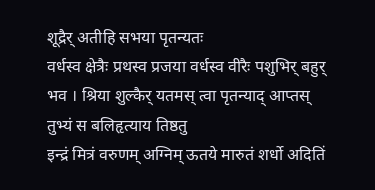शूद्रैर् अतीहि सभया पृतन्यतः
वर्धस्व क्षेत्रैः प्रथस्व प्रजया वर्धस्व वीरैः पशुभिर् बहुर् भव । श्रिया शुल्कैर् यतमस् त्वा पृतन्याद् आप्तस् तुभ्यं स बलिहृत्याय तिष्ठतु
इन्द्रं मित्रं वरुणम् अग्निम् ऊतये मारुतं शर्धो अदितिं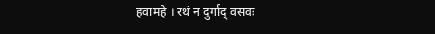हवामहे । रथं न दुर्गाद् वसवः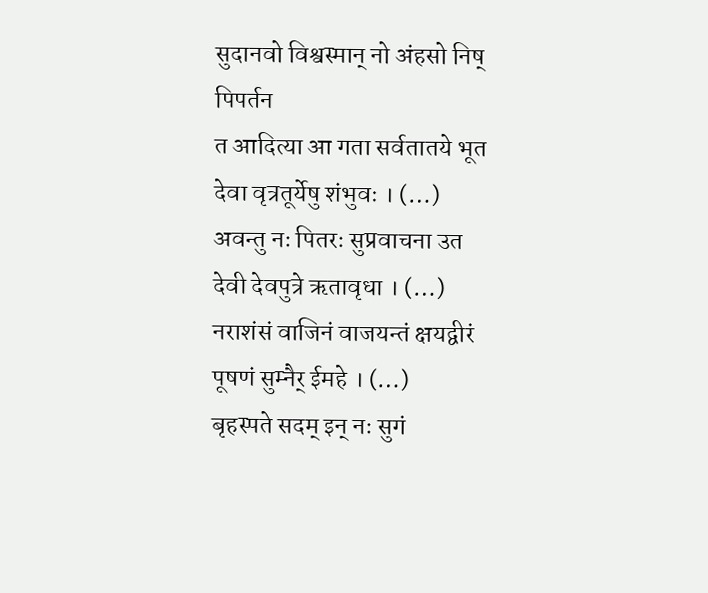सुदानवो विश्वस्मान् नो अंहसो निष् पिपर्तन
त आदित्या आ गता सर्वतातये भूत देवा वृत्रतूर्येषु शंभुवः । (…)
अवन्तु नः पितरः सुप्रवाचना उत देवी देवपुत्रे ऋतावृधा । (…)
नराशंसं वाजिनं वाजयन्तं क्षयद्वीरं पूषणं सुम्नैर् ईमहे । (…)
बृहस्पते सदम् इन् नः सुगं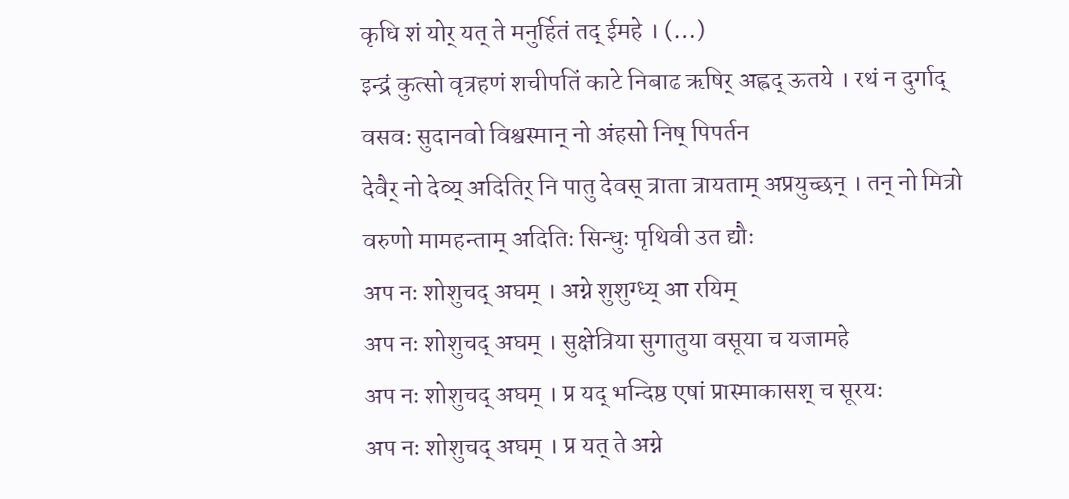कृधि शं योर् यत् ते मनुर्हितं तद् ईमहे । (…)
इन्द्रं कुत्सो वृत्रहणं शचीपतिं काटे निबाढ ऋषिर् अह्वद् ऊतये । रथं न दुर्गाद् वसवः सुदानवो विश्वस्मान् नो अंहसो निष् पिपर्तन
देवैर् नो देव्य् अदितिर् नि पातु देवस् त्राता त्रायताम् अप्रयुच्छन् । तन् नो मित्रो वरुणो मामहन्ताम् अदितिः सिन्धुः पृथिवी उत द्यौः
अप नः शोशुचद् अघम् । अग्ने शुशुग्ध्य् आ रयिम्
अप नः शोशुचद् अघम् । सुक्षेत्रिया सुगातुया वसूया च यजामहे
अप नः शोशुचद् अघम् । प्र यद् भन्दिष्ठ एषां प्रास्माकासश् च सूरयः
अप नः शोशुचद् अघम् । प्र यत् ते अग्ने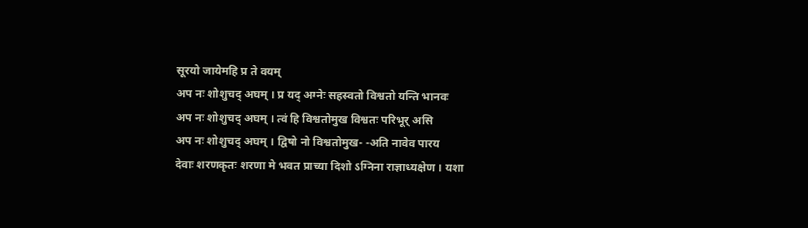सूरयो जायेमहि प्र ते वयम्
अप नः शोशुचद् अघम् । प्र यद् अग्नेः सहस्वतो विश्वतो यन्ति भानवः
अप नः शोशुचद् अघम् । त्वं हि विश्वतोमुख विश्वतः परिभूर् असि
अप नः शोशुचद् अघम् । द्विषो नो विश्वतोमुख- -अति नावेव पारय
देवाः शरणकृतः शरणा मे भवत प्राच्या दिशो ऽग्निना राज्ञाध्यक्षेण । यशा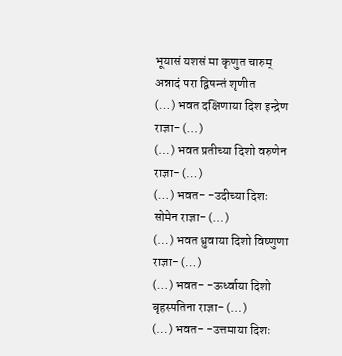भूयासं यशसं मा कृणुत चारुम् अन्नादं परा द्विषन्तं शृणीत
(…) भवत दक्षिणाया दिश इन्द्रेण राज्ञा- (…)
(…) भवत प्रतीच्या दिशो वरुणेन राज्ञा- (…)
(…) भवत- -उदीच्या दिशः सोमेन राज्ञा- (…)
(…) भवत ध्रुवाया दिशो विष्णुणा राज्ञा- (…)
(…) भवत- -ऊर्ध्वाया दिशो बृहस्पतिना राज्ञा- (…)
(…) भवत- -उत्तमाया दिशः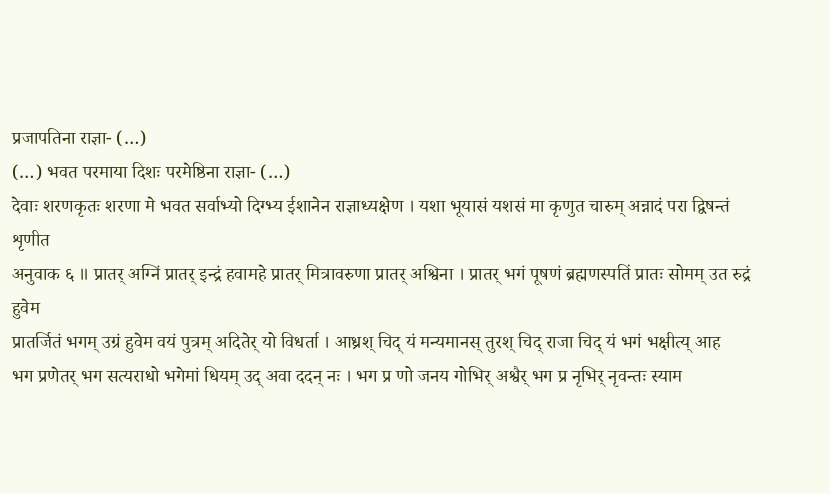प्रजापतिना राज्ञा- (…)
(…) भवत परमाया दिशः परमेष्ठिना राज्ञा- (…)
देवाः शरणकृतः शरणा मे भवत सर्वाभ्यो दिग्भ्य ईशानेन राज्ञाध्यक्षेण । यशा भूयासं यशसं मा कृणुत चारुम् अन्नादं परा द्विषन्तं शृणीत
अनुवाक ६ ॥ प्रातर् अग्निं प्रातर् इन्द्रं हवामहे प्रातर् मित्रावरुणा प्रातर् अश्विना । प्रातर् भगं पूषणं ब्रह्मणस्पतिं प्रातः सोमम् उत रुद्रं हुवेम
प्रातर्जितं भगम् उग्रं हुवेम वयं पुत्रम् अदितेर् यो विधर्ता । आध्रश् चिद् यं मन्यमानस् तुरश् चिद् राजा चिद् यं भगं भक्षीत्य् आह
भग प्रणेतर् भग सत्यराधो भगेमां धियम् उद् अवा ददन् नः । भग प्र णो जनय गोभिर् अश्वैर् भग प्र नृभिर् नृवन्तः स्याम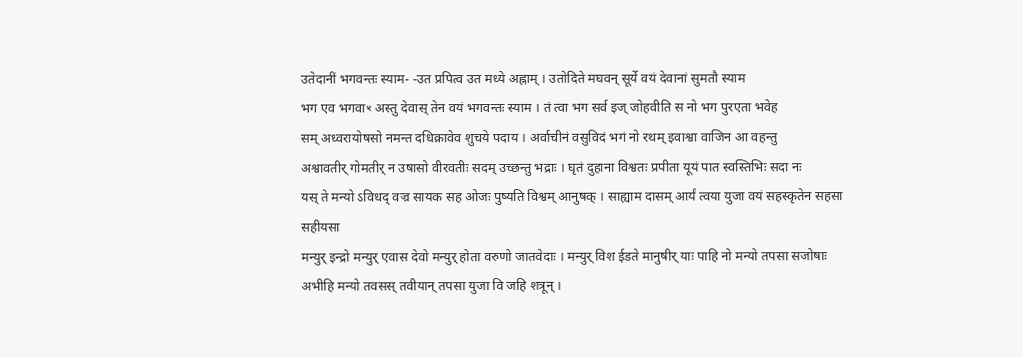उतेदानीं भगवन्तः स्याम- -उत प्रपित्व उत मध्ये अह्नाम् । उतोदिते मघवन् सूर्ये वयं देवानां सुमतौ स्याम
भग एव भगवाꣳ अस्तु देवास् तेन वयं भगवन्तः स्याम । तं त्वा भग सर्व इज् जोहवीति स नो भग पुरएता भवेह
सम् अध्वरायोषसो नमन्त दधिक्रावेव शुचये पदाय । अर्वाचीनं वसुविदं भगं नो रथम् इवाश्वा वाजिन आ वहन्तु
अश्वावतीर् गोमतीर् न उषासो वीरवतीः सदम् उच्छन्तु भद्राः । घृतं दुहाना विश्वतः प्रपीता यूयं पात स्वस्तिभिः सदा नः
यस् ते मन्यो ऽविधद् वज्र सायक सह ओजः पुष्यति विश्वम् आनुषक् । साह्याम दासम् आर्यं त्वया युजा वयं सहस्कृतेन सहसा सहीयसा
मन्युर् इन्द्रो मन्युर् एवास देवो मन्युर् होता वरुणो जातवेदाः । मन्युर् विश ईडते मानुषीर् याः पाहि नो मन्यो तपसा सजोषाः
अभीहि मन्यो तवसस् तवीयान् तपसा युजा वि जहि शत्रून् ।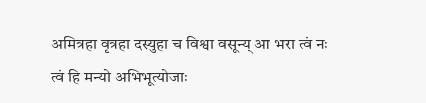अमित्रहा वृत्रहा दस्युहा च विश्वा वसून्य् आ भरा त्वं नः
त्वं हि मन्यो अभिभूत्योजाः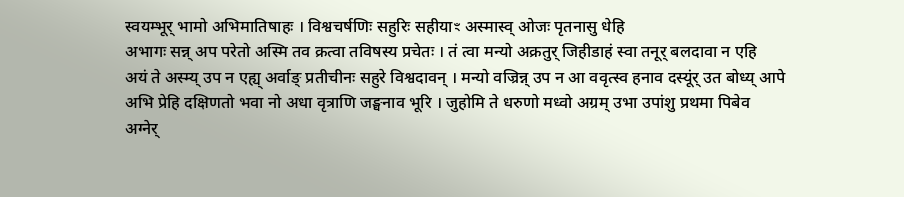स्वयम्भूर् भामो अभिमातिषाहः । विश्वचर्षणिः सहुरिः सहीयाꣳ अस्मास्व् ओजः पृतनासु धेहि
अभागः सन्न् अप परेतो अस्मि तव क्रत्वा तविषस्य प्रचेतः । तं त्वा मन्यो अक्रतुर् जिहीडाहं स्वा तनूर् बलदावा न एहि
अयं ते अस्म्य् उप न एह्य् अर्वाङ् प्रतीचीनः सहुरे विश्वदावन् । मन्यो वज्रिन्न् उप न आ ववृत्स्व हनाव दस्यूंर् उत बोध्य् आपे
अभि प्रेहि दक्षिणतो भवा नो अधा वृत्राणि जङ्घनाव भूरि । जुहोमि ते धरुणो मध्वो अग्रम् उभा उपांशु प्रथमा पिबेव
अग्नेर्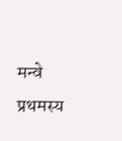मन्वे प्रथमस्य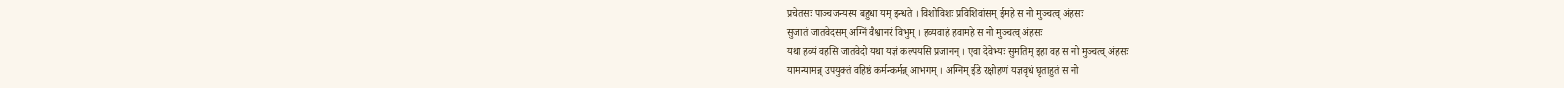प्रचेतसः पाञ्चजन्यस्य बहुधा यम् इन्धते । विशोविशः प्रविशिवांसम् ईमहे स नो मुञ्चत्व् अंहसः
सुजातं जातवेदसम् अग्निं वैश्वानरं विभुम् । हव्यवाहं हवामहे स नो मुञ्चत्व् अंहसः
यथा हव्यं वहसि जातवेदो यथा यज्ञं कल्पयसि प्रजानन् । एवा देवेभ्यः सुमतिम् इहा वह स नो मुञ्चत्व् अंहसः
यामन्यामन्न् उपयुक्तं वहिष्ठं कर्मन्कर्मन्न् आभगम् । अग्निम् ईडे रक्षोहणं यज्ञवृधं घृताहुतं स नो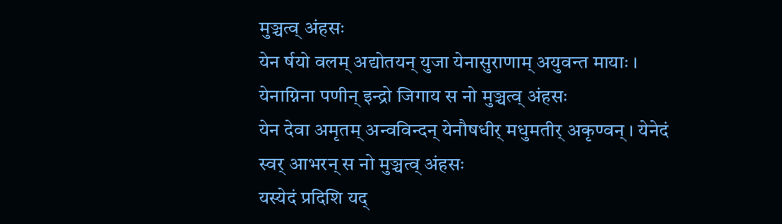मुञ्चत्व् अंहसः
येन र्षयो वलम् अद्योतयन् युजा येनासुराणाम् अयुवन्त मायाः । येनाग्निना पणीन् इन्द्रो जिगाय स नो मुञ्चत्व् अंहसः
येन देवा अमृतम् अन्वविन्दन् येनौषधीर् मधुमतीर् अकृण्वन् । येनेदं स्वर् आभरन् स नो मुञ्चत्व् अंहसः
यस्येदं प्रदिशि यद्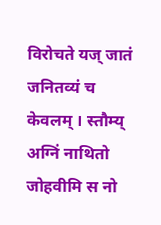विरोचते यज् जातं जनितव्यं च केवलम् । स्तौम्य् अग्निं नाथितो जोहवीमि स नो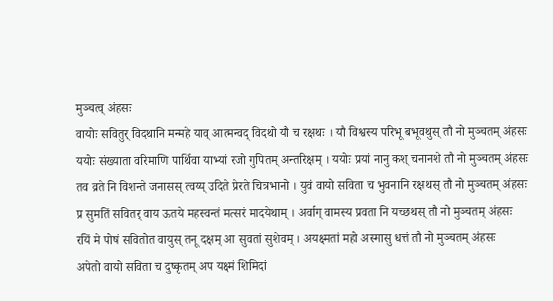मुञ्चत्व् अंहसः
वायोः सवितुर् विदथानि मन्महे याव् आत्मन्वद् विदथो यौ च रक्षथः । यौ विश्वस्य परिभू बभूवथुस् तौ नो मुञ्चतम् अंहसः
ययोः संख्याता वरिमाणि पार्थिवा याभ्यां रजो गुपितम् अन्तरिक्षम् । ययोः प्रयां नानु कश् चनानशे तौ नो मुञ्चतम् अंहसः
तव व्रते नि विशन्ते जनासस् त्वय्य् उदिते प्रेरते चित्रभानो । युवं वायो सविता च भुवनानि रक्षथस् तौ नो मुञ्चतम् अंहसः
प्र सुमतिं सवितर् वाय ऊतये महस्वन्तं मत्सरं मादयेथाम् । अर्वाग् वामस्य प्रवता नि यच्छथस् तौ नो मुञ्चतम् अंहसः
रयिं मे पोषं सवितोत वायुस् तनू दक्षम् आ सुवतां सुशेवम् । अयक्ष्मतां महो अस्मासु धत्तं तौ नो मुञ्चतम् अंहसः
अपेतो वायो सविता च दुष्कृतम् अप यक्ष्मं शिमिदां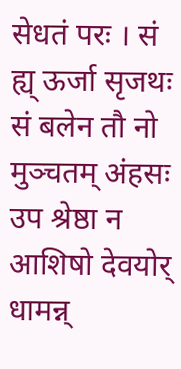सेधतं परः । सं ह्य् ऊर्जा सृजथः सं बलेन तौ नो मुञ्चतम् अंहसः
उप श्रेष्ठा न आशिषो देवयोर् धामन्न्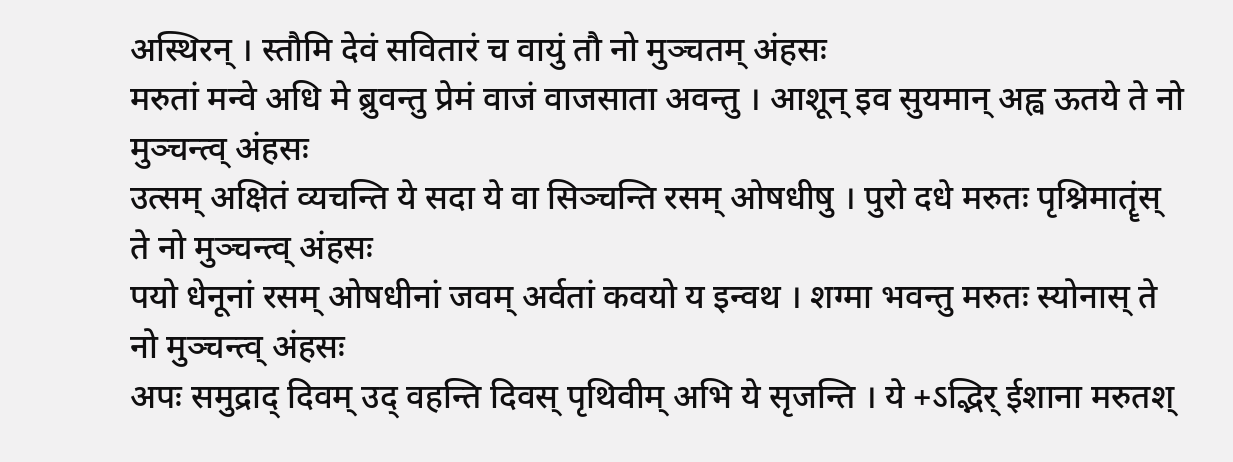अस्थिरन् । स्तौमि देवं सवितारं च वायुं तौ नो मुञ्चतम् अंहसः
मरुतां मन्वे अधि मे ब्रुवन्तु प्रेमं वाजं वाजसाता अवन्तु । आशून् इव सुयमान् अह्व ऊतये ते नो मुञ्चन्त्व् अंहसः
उत्सम् अक्षितं व्यचन्ति ये सदा ये वा सिञ्चन्ति रसम् ओषधीषु । पुरो दधे मरुतः पृश्निमातॄंस् ते नो मुञ्चन्त्व् अंहसः
पयो धेनूनां रसम् ओषधीनां जवम् अर्वतां कवयो य इन्वथ । शग्मा भवन्तु मरुतः स्योनास् ते नो मुञ्चन्त्व् अंहसः
अपः समुद्राद् दिवम् उद् वहन्ति दिवस् पृथिवीम् अभि ये सृजन्ति । ये +ऽद्भिर् ईशाना मरुतश्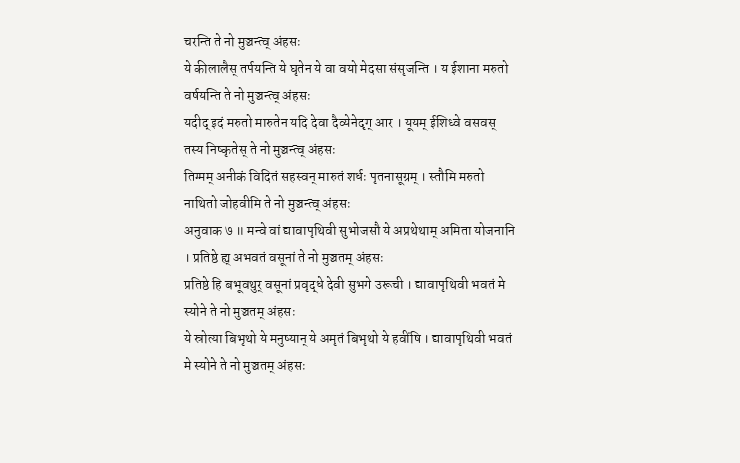चरन्ति ते नो मुञ्चन्त्व् अंहसः
ये कीलालैस् तर्पयन्ति ये घृतेन ये वा वयो मेदसा संसृजन्ति । य ईशाना मरुतो वर्षयन्ति ते नो मुञ्चन्त्व् अंहसः
यदीद् इदं मरुतो मारुतेन यदि देवा दैव्येनेदृग् आर । यूयम् ईशिध्वे वसवस् तस्य निष्कृतेस् ते नो मुञ्चन्त्व् अंहसः
तिग्मम् अनीकं विदितं सहस्वन् मारुतं शर्धः पृतनासूग्रम् । स्तौमि मरुतो नाथितो जोहवीमि ते नो मुञ्चन्त्व् अंहसः
अनुवाक ७ ॥ मन्वे वां द्यावापृथिवी सुभोजसौ ये अप्रथेथाम् अमिता योजनानि । प्रतिष्ठे ह्य् अभवतं वसूनां ते नो मुञ्चतम् अंहसः
प्रतिष्ठे हि बभूवथुर् वसूनां प्रवृद्धे देवी सुभगे उरूची । द्यावापृथिवी भवतं मे स्योने ते नो मुञ्चतम् अंहसः
ये स्रोत्या बिभृथो ये मनुष्यान् ये अमृतं बिभृथो ये हवींषि । द्यावापृथिवी भवतं मे स्योने ते नो मुञ्चतम् अंहसः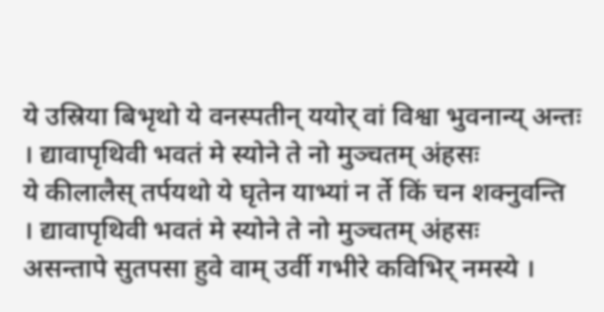ये उस्रिया बिभृथो ये वनस्पतीन् ययोर् वां विश्वा भुवनान्य् अन्तः । द्यावापृथिवी भवतं मे स्योने ते नो मुञ्चतम् अंहसः
ये कीलालैस् तर्पयथो ये घृतेन याभ्यां न र्ते किं चन शक्नुवन्ति । द्यावापृथिवी भवतं मे स्योने ते नो मुञ्चतम् अंहसः
असन्तापे सुतपसा हुवे वाम् उर्वी गभीरे कविभिर् नमस्ये ।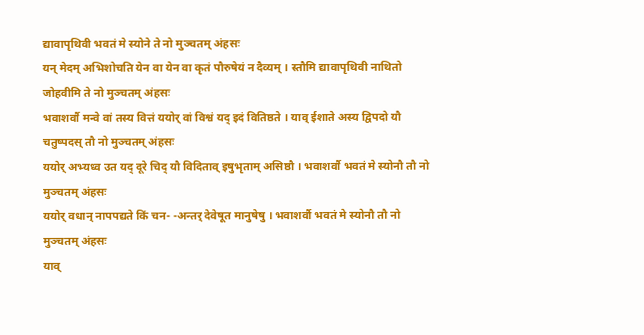द्यावापृथिवी भवतं मे स्योने ते नो मुञ्चतम् अंहसः
यन् मेदम् अभिशोचति येन वा येन वा कृतं पौरुषेयं न दैव्यम् । स्तौमि द्यावापृथिवी नाथितो जोहवीमि ते नो मुञ्चतम् अंहसः
भवाशर्वौ मन्वे वां तस्य वित्तं ययोर् वां विश्वं यद् इदं वितिष्ठते । याव् ईशाते अस्य द्विपदो यौ चतुष्पदस् तौ नो मुञ्चतम् अंहसः
ययोर् अभ्यध्व उत यद् दूरे चिद् यौ विदिताव् इषुभृताम् असिष्ठौ । भवाशर्वौ भवतं मे स्योनौ तौ नो मुञ्चतम् अंहसः
ययोर् वधान् नापपद्यते किं चन- -अन्तर् देवेषूत मानुषेषु । भवाशर्वौ भवतं मे स्योनौ तौ नो मुञ्चतम् अंहसः
याव्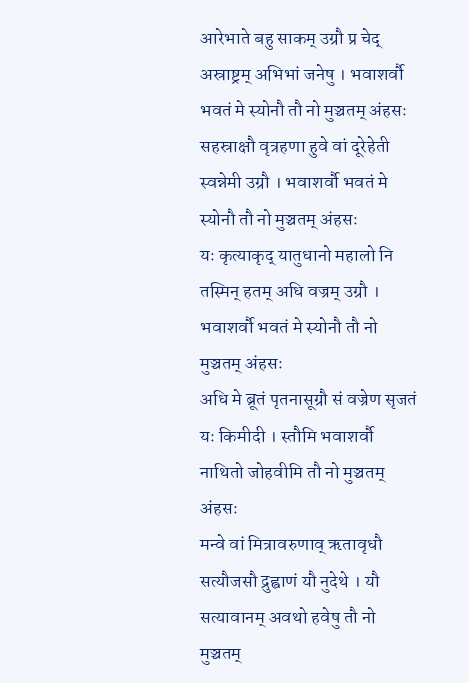आरेभाते बहु साकम् उग्रौ प्र चेद् अस्राष्ट्रम् अभिभां जनेषु । भवाशर्वौ भवतं मे स्योनौ तौ नो मुञ्चतम् अंहसः
सहस्राक्षौ वृत्रहणा हुवे वां दूरेहेती स्वन्नेमी उग्रौ । भवाशर्वौ भवतं मे स्योनौ तौ नो मुञ्चतम् अंहसः
यः कृत्याकृद् यातुधानो महालो नि तस्मिन् हतम् अधि वज्रम् उग्रौ । भवाशर्वौ भवतं मे स्योनौ तौ नो मुञ्चतम् अंहसः
अधि मे ब्रूतं पृतनासूग्रौ सं वज्रेण सृजतं यः किमीदी । स्तौमि भवाशर्वौ नाथितो जोहवीमि तौ नो मुञ्चतम् अंहसः
मन्वे वां मित्रावरुणाव् ऋतावृधौ सत्यौजसौ द्रुह्वाणं यौ नुदेथे । यौ सत्यावानम् अवथो हवेषु तौ नो मुञ्चतम्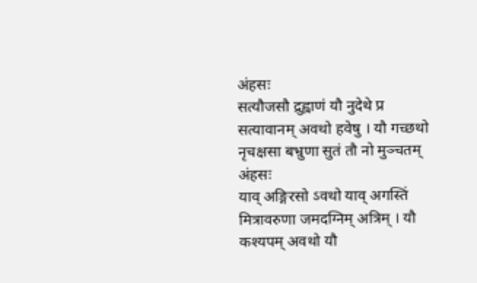अंहसः
सत्यौजसौ द्रुह्वाणं यौ नुदेथे प्र सत्यावानम् अवथो हवेषु । यौ गच्छथो नृचक्षसा बभ्रुणा सुतं तौ नो मुञ्चतम् अंहसः
याव् अङ्गिरसो ऽवथो याव् अगस्तिं मित्रावरुणा जमदग्निम् अत्रिम् । यौ कश्यपम् अवथो यौ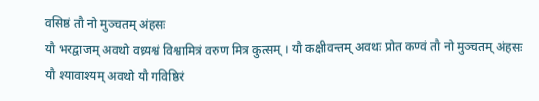वसिष्ठं तौ नो मुञ्चतम् अंहसः
यौ भरद्वाजम् अवथो वध्र्यश्वं विश्वामित्रं वरुण मित्र कुत्सम् । यौ कक्षीवन्तम् अवथः प्रोत कण्वं तौ नो मुञ्चतम् अंहसः
यौ श्यावाश्यम् अवथो यौ गविष्ठिरं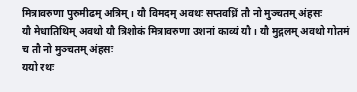मित्रावरुणा पुरुमीढम् अत्रिम् । यौ विमदम् अवथः सप्तवध्रिं तौ नो मुञ्चतम् अंहसः
यौ मेधातिथिम् अवथो यौ त्रिशोकं मित्रावरुणा उशनां काव्यं यौ । यौ मुद्गलम् अवथो गोतमं च तौ नो मुञ्चतम् अंहसः
ययो रथः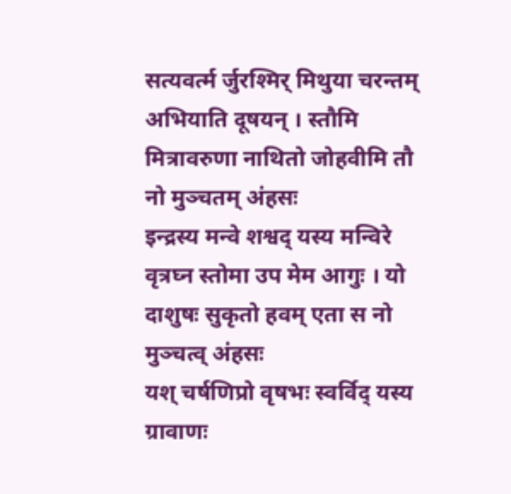सत्यवर्त्म र्जुरश्मिर् मिथुया चरन्तम् अभियाति दूषयन् । स्तौमि मित्रावरुणा नाथितो जोहवीमि तौ नो मुञ्चतम् अंहसः
इन्द्रस्य मन्वे शश्वद् यस्य मन्विरे वृत्रघ्न स्तोमा उप मेम आगुः । यो दाशुषः सुकृतो हवम् एता स नो मुञ्चत्व् अंहसः
यश् चर्षणिप्रो वृषभः स्वर्विद् यस्य ग्रावाणः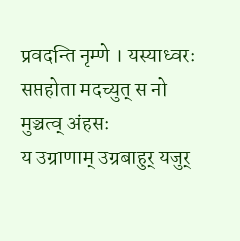प्रवदन्ति नृम्णे । यस्याध्वरः सप्तहोता मदच्युत् स नो मुञ्चत्व् अंहसः
य उग्राणाम् उग्रबाहुर् यजुर्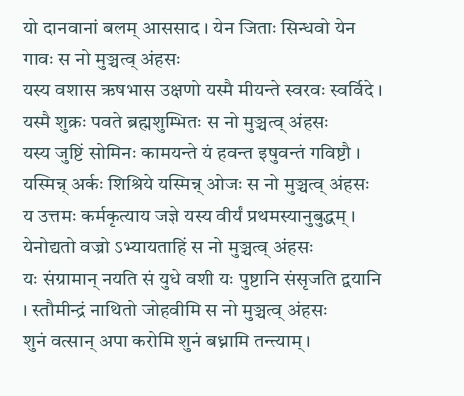यो दानवानां बलम् आससाद । येन जिताः सिन्धवो येन गावः स नो मुञ्चत्व् अंहसः
यस्य वशास ऋषभास उक्षणो यस्मै मीयन्ते स्वरवः स्वर्विदे । यस्मै शुक्रः पवते ब्रह्मशुम्भितः स नो मुञ्चत्व् अंहसः
यस्य जुष्टिं सोमिनः कामयन्ते यं हवन्त इषुवन्तं गविष्टौ । यस्मिन्न् अर्कः शिश्रिये यस्मिन्न् ओजः स नो मुञ्चत्व् अंहसः
य उत्तमः कर्मकृत्याय जज्ञे यस्य वीर्यं प्रथमस्यानुबुद्धम् । येनोद्यतो वज्रो ऽभ्यायताहिं स नो मुञ्चत्व् अंहसः
यः संग्रामान् नयति सं युधे वशी यः पुष्टानि संसृजति द्वयानि । स्तौमीन्द्रं नाथितो जोहवीमि स नो मुञ्चत्व् अंहसः
शुनं वत्सान् अपा करोमि शुनं बध्नामि तन्त्याम् ।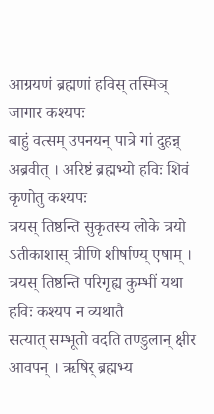आग्रयणं ब्रह्मणां हविस् तस्मिञ् जागार कश्यपः
बाहुं वत्सम् उपनयन् पात्रे गां दुहन्न् अब्रवीत् । अरिष्टं ब्रह्मभ्यो हविः शिवं कृणोतु कश्यपः
त्रयस् तिष्ठन्ति सुकृतस्य लोके त्रयो ऽतीकाशास् त्रीणि शीर्षाण्य् एषाम् । त्रयस् तिष्ठन्ति परिगृह्य कुम्भीं यथा हविः कश्यप न व्यथातै
सत्यात् सम्भूतो वदति तण्डुलान् क्षीर आवपन् । ऋषिर् ब्रह्मभ्य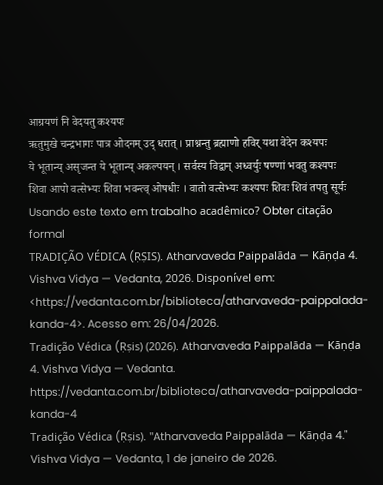आग्रयणं नि वेदयतु कश्यपः
ऋतुमुखे चन्द्रभागः पात्र ओदनम् उद् धरात् । प्राश्नन्तु ब्रह्माणो हविर् यथा वेदेन कश्यपः
ये भूतान्य् असृजन्त ये भूतान्य् अकल्पयन् । सर्वस्य विद्वान् अध्वर्युः षण्णां भवतु कश्यपः
शिवा आपो वत्सेभ्यः शिवा भवन्त्व् ओषधीः । वातो वत्सेभ्यः कश्यपः शिवः शिवं तपतु सूर्यः
Usando este texto em trabalho acadêmico? Obter citação formal
TRADIÇÃO VÉDICA (ṚṢIS). Atharvaveda Paippalāda — Kāṇḍa 4. Vishva Vidya — Vedanta, 2026. Disponível em: <https://vedanta.com.br/biblioteca/atharvaveda-paippalada-kanda-4>. Acesso em: 26/04/2026.
Tradição Védica (Ṛṣis) (2026). Atharvaveda Paippalāda — Kāṇḍa 4. Vishva Vidya — Vedanta. https://vedanta.com.br/biblioteca/atharvaveda-paippalada-kanda-4
Tradição Védica (Ṛṣis). "Atharvaveda Paippalāda — Kāṇḍa 4." Vishva Vidya — Vedanta, 1 de janeiro de 2026.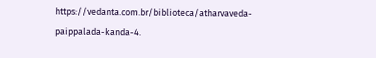https://vedanta.com.br/biblioteca/atharvaveda-paippalada-kanda-4.